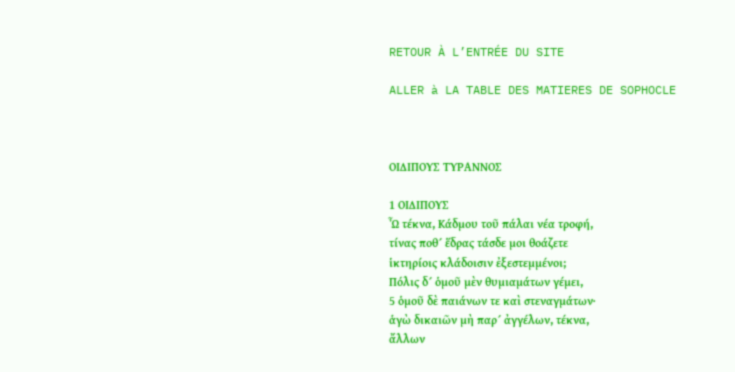RETOUR À L’ENTRÉE DU SITE

ALLER à LA TABLE DES MATIERES DE SOPHOCLE



ΟΙΔΙΠΟΥΣ ΤΥΡΑΝΝΟΣ

1 ΟΙΔΙΠΟΥΣ
Ὦ τέκνα, Κάδμου τοῦ πάλαι νέα τροφή,
τίνας ποθ´ ἕδρας τάσδε μοι θοάζετε
ἱκτηρίοις κλάδοισιν ἐξεστεμμένοι;
Πόλις δ´ ὁμοῦ μὲν θυμιαμάτων γέμει,
5 ὁμοῦ δὲ παιάνων τε καὶ στεναγμάτων·
ἁγὼ δικαιῶν μὴ παρ´ ἀγγέλων, τέκνα,
ἄλλων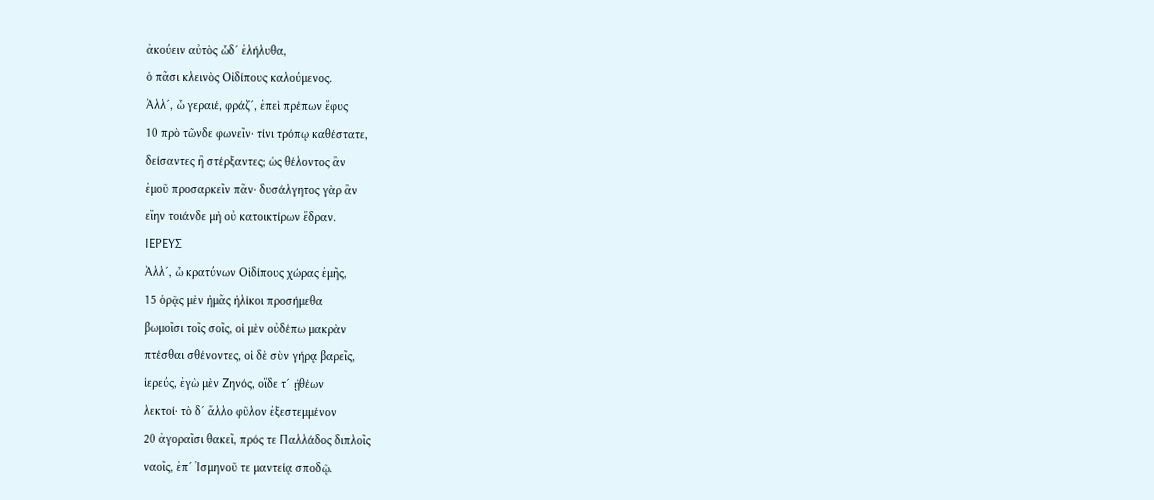ἀκούειν αὐτὸς ὧδ´ ἐλήλυθα,
ὁ πᾶσι κλεινὸς Οἰδίπους καλούμενος.
Ἀλλ´, ὦ γεραιέ, φράζ´, ἐπεὶ πρέπων ἔφυς
10 πρὸ τῶνδε φωνεῖν· τίνι τρόπῳ καθέστατε,
δείσαντες ἢ στέρξαντες; ὡς θέλοντος ἂν
ἐμοῦ προσαρκεῖν πᾶν· δυσάλγητος γὰρ ἂν
εἴην τοιάνδε μὴ οὐ κατοικτίρων ἕδραν.
ΙΕΡΕΥΣ
Ἀλλ´, ὦ κρατύνων Οἰδίπους χώρας ἐμῆς,
15 ὁρᾷς μὲν ἡμᾶς ἡλίκοι προσήμεθα
βωμοῖσι τοῖς σοῖς, οἱ μὲν οὐδέπω μακρὰν
πτέσθαι σθένοντες, οἱ δὲ σὺν γήρᾳ βαρεῖς,
ἱερεύς, ἐγὼ μὲν Ζηνός, οἵδε τ´ ᾐθέων
λεκτοί· τὸ δ´ ἄλλο φῦλον ἐξεστεμμένον
20 ἀγοραῖσι θακεῖ, πρός τε Παλλάδος διπλοῖς
ναοῖς, ἐπ´ Ἰσμηνοῦ τε μαντείᾳ σποδῷ.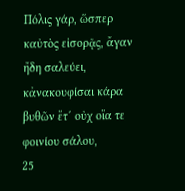Πόλις γάρ, ὥσπερ καὐτὸς εἰσορᾷς, ἄγαν
ἤδη σαλεύει, κἀνακουφίσαι κάρα
βυθῶν ἔτ´ οὐχ οἵα τε φοινίου σάλου,
25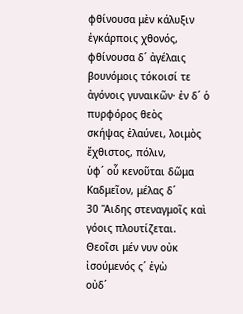φθίνουσα μὲν κάλυξιν ἐγκάρποις χθονός,
φθίνουσα δ´ ἀγέλαις βουνόμοις τόκοισί τε
ἀγόνοις γυναικῶν· ἐν δ´ ὁ πυρφόρος θεὸς
σκήψας ἐλαύνει, λοιμὸς ἔχθιστος, πόλιν,
ὑφ´ οὗ κενοῦται δῶμα Καδμεῖον, μέλας δ´
30 Ἅιδης στεναγμοῖς καὶ γόοις πλουτίζεται.
Θεοῖσι μέν νυν οὐκ ἰσούμενός ς´ ἐγὼ
οὐδ´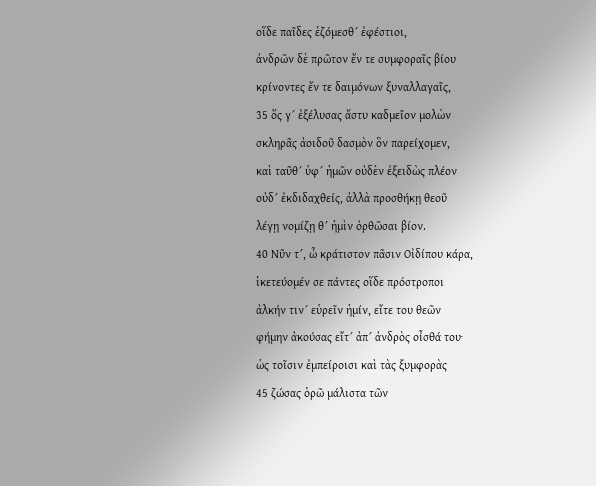οἵδε παῖδες ἑζόμεσθ´ ἐφέστιοι,
ἀνδρῶν δὲ πρῶτον ἔν τε συμφοραῖς βίου
κρίνοντες ἔν τε δαιμόνων ξυναλλαγαῖς,
35 ὅς γ´ ἐξέλυσας ἄστυ καδμεῖον μολὼν
σκληρᾶς ἀοιδοῦ δασμὸν ὃν παρείχομεν,
καὶ ταῦθ´ ὑφ´ ἡμῶν οὐδὲν ἐξειδὼς πλέον
οὐδ´ ἐκδιδαχθείς, ἀλλὰ προσθήκῃ θεοῦ
λέγῃ νομίζῃ θ´ ἡμὶν ὀρθῶσαι βίον.
40 Νῦν τ´, ὦ κράτιστον πᾶσιν Οἰδίπου κάρα,
ἱκετεύομέν σε πάντες οἵδε πρόστροποι
ἀλκήν τιν´ εὑρεῖν ἡμίν, εἴτε του θεῶν
φήμην ἀκούσας εἴτ´ ἀπ´ ἀνδρὸς οἶσθά του·
ὡς τοῖσιν ἐμπείροισι καὶ τὰς ξυμφορὰς
45 ζώσας ὁρῶ μάλιστα τῶν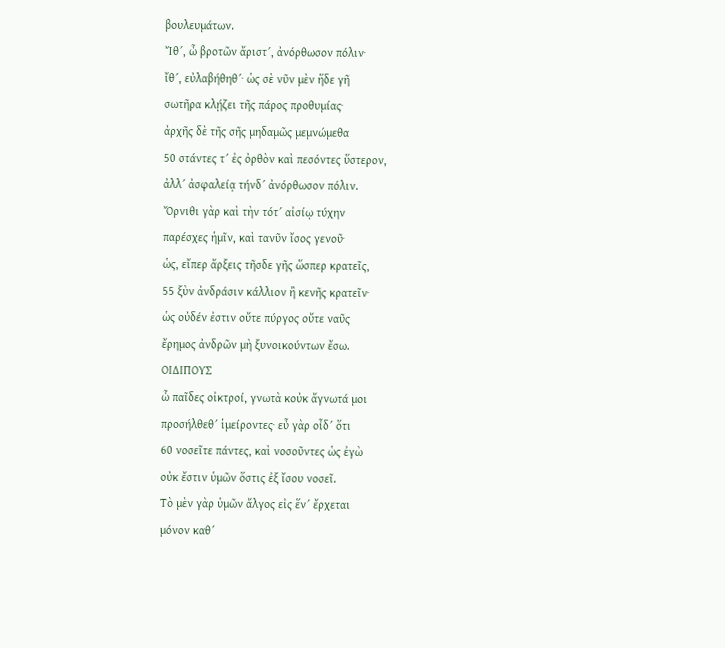βουλευμάτων.
Ἴθ´, ὦ βροτῶν ἄριστ´, ἀνόρθωσον πόλιν·
ἴθ´, εὐλαβήθηθ´· ὡς σὲ νῦν μὲν ἥδε γῆ
σωτῆρα κλῄζει τῆς πάρος προθυμίας·
ἀρχῆς δὲ τῆς σῆς μηδαμῶς μεμνώμεθα
50 στάντες τ´ ἐς ὀρθὸν καὶ πεσόντες ὕστερον,
ἀλλ´ ἀσφαλείᾳ τήνδ´ ἀνόρθωσον πόλιν.
Ὄρνιθι γὰρ καὶ τὴν τότ´ αἰσίῳ τύχην
παρέσχες ἡμῖν, καὶ τανῦν ἴσος γενοῦ·
ὡς, εἴπερ ἄρξεις τῆσδε γῆς ὥσπερ κρατεῖς,
55 ξὺν ἀνδράσιν κάλλιον ἢ κενῆς κρατεῖν·
ὡς οὐδέν ἐστιν οὔτε πύργος οὔτε ναῦς
ἔρημος ἀνδρῶν μὴ ξυνοικούντων ἔσω.
ΟΙΔΙΠΟΥΣ
ὦ παῖδες οἰκτροί, γνωτὰ κοὐκ ἄγνωτά μοι
προσήλθεθ´ ἱμείροντες· εὖ γὰρ οἶδ´ ὅτι
60 νοσεῖτε πάντες, καὶ νοσοῦντες ὡς ἐγὼ
οὐκ ἔστιν ὑμῶν ὅστις ἐξ ἴσου νοσεῖ.
Τὸ μὲν γὰρ ὑμῶν ἄλγος εἰς ἕν´ ἔρχεται
μόνον καθ´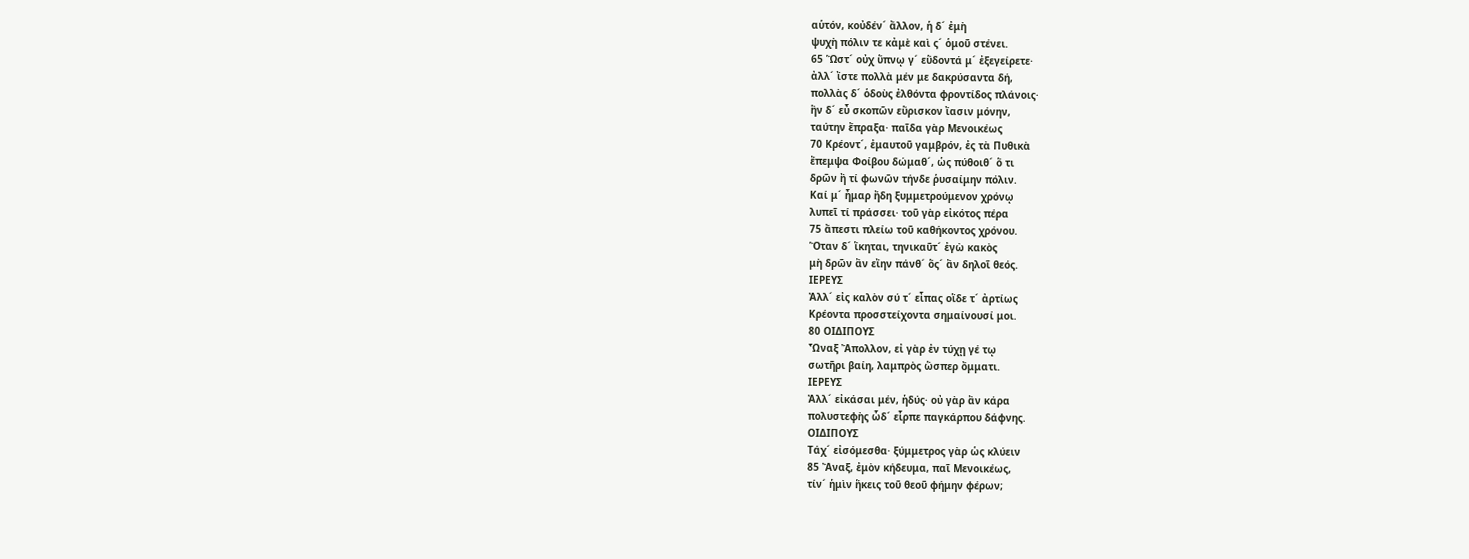αὑτόν, κοὐδέν´ ἄλλον, ἡ δ´ ἐμὴ
ψυχὴ πόλιν τε κἀμὲ καὶ ς´ ὁμοῦ στένει.
65 Ὥστ´ οὐχ ὕπνῳ γ´ εὕδοντά μ´ ἐξεγείρετε·
ἀλλ´ ἴστε πολλὰ μέν με δακρύσαντα δή,
πολλὰς δ´ ὁδοὺς ἐλθόντα φροντίδος πλάνοις·
ἣν δ´ εὖ σκοπῶν εὕρισκον ἴασιν μόνην,
ταύτην ἔπραξα· παῖδα γὰρ Μενοικέως
70 Κρέοντ´, ἐμαυτοῦ γαμβρόν, ἐς τὰ Πυθικὰ
ἔπεμψα Φοίβου δώμαθ´, ὡς πύθοιθ´ ὅ τι
δρῶν ἢ τί φωνῶν τήνδε ῥυσαίμην πόλιν.
Καί μ´ ἦμαρ ἤδη ξυμμετρούμενον χρόνῳ
λυπεῖ τί πράσσει· τοῦ γὰρ εἰκότος πέρα
75 ἄπεστι πλείω τοῦ καθήκοντος χρόνου.
Ὅταν δ´ ἵκηται, τηνικαῦτ´ ἐγὼ κακὸς
μὴ δρῶν ἂν εἴην πάνθ´ ὅς´ ἂν δηλοῖ θεός.
ΙΕΡΕΥΣ
Ἀλλ´ εἰς καλὸν σύ τ´ εἶπας οἵδε τ´ ἀρτίως
Κρέοντα προσστείχοντα σημαίνουσί μοι.
80 ΟΙΔΙΠΟΥΣ
Ὦναξ Ἄπολλον, εἰ γὰρ ἐν τύχῃ γέ τῳ
σωτῆρι βαίη, λαμπρὸς ὥσπερ ὄμματι.
ΙΕΡΕΥΣ
Ἀλλ´ εἰκάσαι μέν, ἡδύς· οὐ γὰρ ἂν κάρα
πολυστεφὴς ὧδ´ εἷρπε παγκάρπου δάφνης.
ΟΙΔΙΠΟΥΣ
Τάχ´ εἰσόμεσθα· ξύμμετρος γὰρ ὡς κλύειν
85 Ἄναξ, ἐμὸν κήδευμα, παῖ Μενοικέως,
τίν´ ἡμὶν ἥκεις τοῦ θεοῦ φήμην φέρων;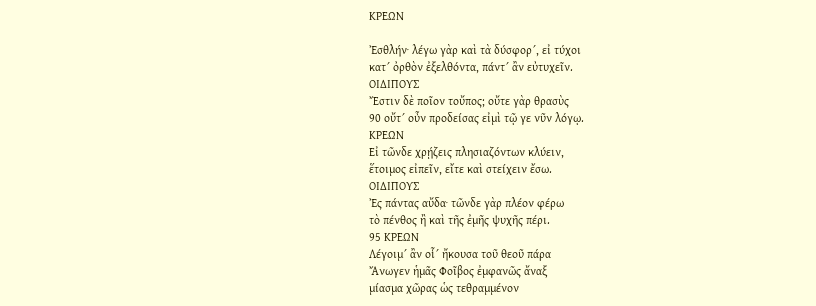ΚΡΕΩΝ

Ἐσθλήν· λέγω γὰρ καὶ τὰ δύσφορ´, εἰ τύχοι
κατ´ ὀρθὸν ἐξελθόντα, πάντ´ ἂν εὐτυχεῖν.
ΟΙΔΙΠΟΥΣ
Ἔστιν δὲ ποῖον τοὔπος; οὔτε γὰρ θρασὺς
90 οὔτ´ οὖν προδείσας εἰμὶ τῷ γε νῦν λόγῳ.
ΚΡΕΩΝ
Εἰ τῶνδε χρῄζεις πλησιαζόντων κλύειν,
ἕτοιμος εἰπεῖν, εἴτε καὶ στείχειν ἔσω.
ΟΙΔΙΠΟΥΣ
Ἐς πάντας αὔδα· τῶνδε γὰρ πλέον φέρω
τὸ πένθος ἢ καὶ τῆς ἐμῆς ψυχῆς πέρι.
95 ΚΡΕΩΝ
Λέγοιμ´ ἂν οἷ´ ἤκουσα τοῦ θεοῦ πάρα
Ἄνωγεν ἡμᾶς Φοῖβος ἐμφανῶς ἄναξ
μίασμα χῶρας ὡς τεθραμμένον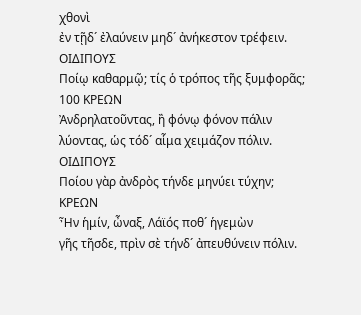χθονὶ
ἐν τῇδ´ ἐλαύνειν μηδ´ ἀνήκεστον τρέφειν.
ΟΙΔΙΠΟΥΣ
Ποίῳ καθαρμῷ; τίς ὁ τρόπος τῆς ξυμφορᾶς;
100 ΚΡΕΩΝ
Ἀνδρηλατοῦντας, ἢ φόνῳ φόνον πάλιν
λύοντας, ὡς τόδ´ αἷμα χειμάζον πόλιν.
ΟΙΔΙΠΟΥΣ
Ποίου γὰρ ἀνδρὸς τήνδε μηνύει τύχην;
ΚΡΕΩΝ
Ἦν ἡμίν, ὦναξ, Λάϊός ποθ´ ἡγεμὼν
γῆς τῆσδε, πρὶν σὲ τήνδ´ ἀπευθύνειν πόλιν.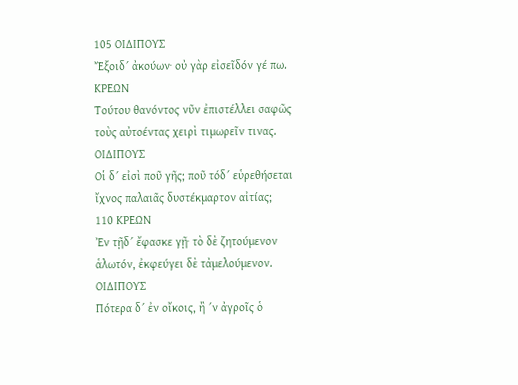105 ΟΙΔΙΠΟΥΣ
Ἔξοιδ´ ἀκούων· οὐ γὰρ εἰσεῖδόν γέ πω.
ΚΡΕΩΝ
Τούτου θανόντος νῦν ἐπιστέλλει σαφῶς
τοὺς αὐτοέντας χειρὶ τιμωρεῖν τινας.
ΟΙΔΙΠΟΥΣ
Οἱ δ´ εἰσὶ ποῦ γῆς; ποῦ τόδ´ εὑρεθήσεται
ἴχνος παλαιᾶς δυστέκμαρτον αἰτίας;
110 ΚΡΕΩΝ
Ἐν τῇδ´ ἔφασκε γῇ· τὸ δὲ ζητούμενον
ἁλωτόν, ἐκφεύγει δὲ τἀμελούμενον.
ΟΙΔΙΠΟΥΣ
Πότερα δ´ ἐν οἴκοις, ἢ ´ν ἀγροῖς ὁ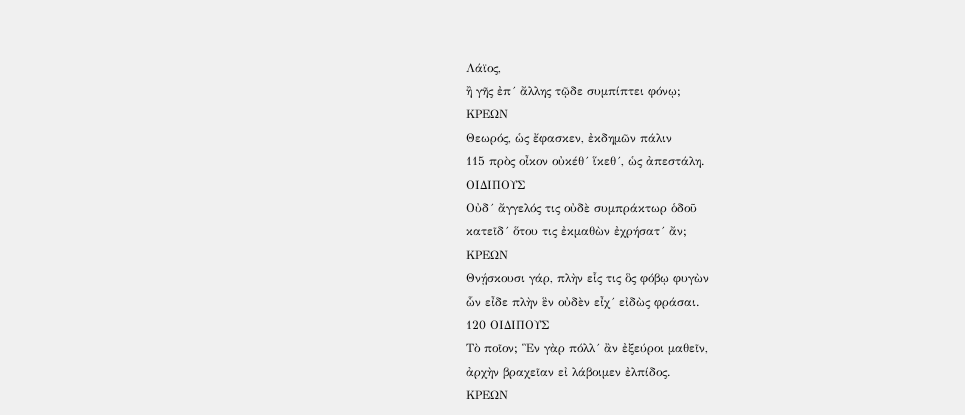Λάϊος,
ἢ γῆς ἐπ´ ἄλλης τῷδε συμπίπτει φόνῳ;
ΚΡΕΩΝ
Θεωρός, ὡς ἔφασκεν, ἐκδημῶν πάλιν
115 πρὸς οἶκον οὐκέθ´ ἵκεθ´, ὡς ἀπεστάλη.
ΟΙΔΙΠΟΥΣ
Οὐδ´ ἄγγελός τις οὐδὲ συμπράκτωρ ὁδοῦ
κατεῖδ´ ὅτου τις ἐκμαθὼν ἐχρήσατ´ ἄν;
ΚΡΕΩΝ
Θνῄσκουσι γάρ, πλὴν εἷς τις ὃς φόβῳ φυγὼν
ὧν εἶδε πλὴν ἓν οὐδὲν εἶχ´ εἰδὼς φράσαι.
120 ΟΙΔΙΠΟΥΣ
Τὸ ποῖον; Ἓν γὰρ πόλλ´ ἂν ἐξεύροι μαθεῖν,
ἀρχὴν βραχεῖαν εἰ λάβοιμεν ἐλπίδος.
ΚΡΕΩΝ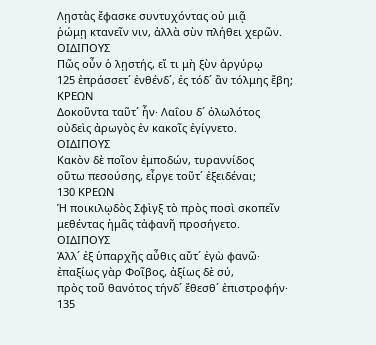Λῃστὰς ἔφασκε συντυχόντας οὐ μιᾷ
ῥώμῃ κτανεῖν νιν, ἀλλὰ σὺν πλήθει χερῶν.
ΟΙΔΙΠΟΥΣ
Πῶς οὖν ὁ λῃστής, εἴ τι μὴ ξὺν ἀργύρῳ
125 ἐπράσσετ´ ἐνθένδ´, ἐς τόδ´ ἂν τόλμης ἔβη;
ΚΡΕΩΝ
Δοκοῦντα ταῦτ´ ἦν· Λαΐου δ´ ὀλωλότος
οὐδεὶς ἀρωγὸς ἐν κακοῖς ἐγίγνετο.
ΟΙΔΙΠΟΥΣ
Κακὸν δὲ ποῖον ἐμποδών, τυραννίδος
οὕτω πεσούσης, εἶργε τοῦτ´ ἐξειδέναι;
130 ΚΡΕΩΝ
Ἡ ποικιλῳδὸς Σφὶγξ τὸ πρὸς ποσὶ σκοπεῖν
μεθέντας ἡμᾶς τἀφανῆ προσήγετο.
ΟΙΔΙΠΟΥΣ
Ἀλλ´ ἐξ ὑπαρχῆς αὖθις αὔτ´ ἐγὼ φανῶ·
ἐπαξίως γὰρ Φοῖβος, ἀξίως δὲ σύ,
πρὸς τοῦ θανότος τήνδ´ ἔθεσθ´ ἐπιστροφήν·
135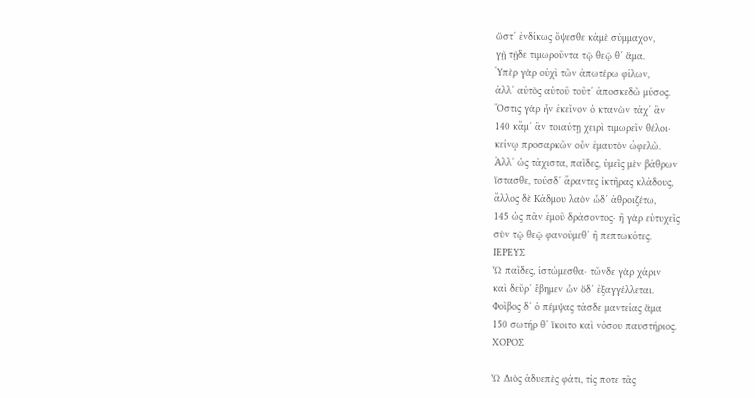ὥστ´ ἐνδίκως ὄψεσθε κἀμὲ σύμμαχον,
γῇ τῇδε τιμωροῦντα τῷ θεῷ θ´ ἅμα.
Ὑπὲρ γὰρ οὐχὶ τῶν ἀπωτέρω φίλων,
ἀλλ´ αὐτὸς αὑτοῦ τοῦτ´ ἀποσκεδῶ μύσος.
Ὅστις γὰρ ἦν ἐκεῖνον ὁ κτανὼν τάχ´ ἂν
140 κἄμ´ ἂν τοιαύτῃ χειρὶ τιμωρεῖν θέλοι·
κείνῳ προσαρκῶν οὖν ἐμαυτὸν ὠφελῶ.
Ἀλλ´ ὡς τάχιστα, παῖδες, ὑμεῖς μὲν βάθρων
ἵστασθε, τούσδ´ ἄραντες ἱκτῆρας κλάδους,
ἄλλος δὲ Κάδμου λαὸν ὧδ´ ἀθροιζέτω,
145 ὡς πᾶν ἐμοῦ δράσοντος· ἢ γὰρ εὐτυχεῖς
σὺν τῷ θεῷ φανούμεθ´ ἢ πεπτωκότες.
ΙΕΡΕΥΣ
Ὦ παῖδες, ἱστώμεσθα· τῶνδε γὰρ χάριν
καὶ δεῦρ´ ἔβημεν ὧν ὅδ´ ἐξαγγέλλεται.
Φοῖβος δ´ ὁ πέμψας τάσδε μαντείας ἅμα
150 σωτήρ θ´ ἵκοιτο καὶ νόσου παυστήριος.
ΧΟΡΟΣ

Ὦ Διὸς ἁδυεπὲς φάτι, τίς ποτε τᾶς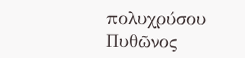πολυχρύσου
Πυθῶνος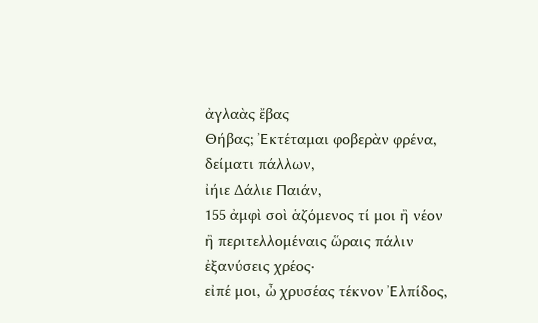ἀγλαὰς ἔβας
Θήβας; Ἐκτέταμαι φοβερὰν φρένα,
δείματι πάλλων,
ἰήιε Δάλιε Παιάν,
155 ἀμφὶ σοὶ ἁζόμενος τί μοι ἢ νέον
ἢ περιτελλομέναις ὥραις πάλιν
ἐξανύσεις χρέος·
εἰπέ μοι, ὦ χρυσέας τέκνον Ἐλπίδος,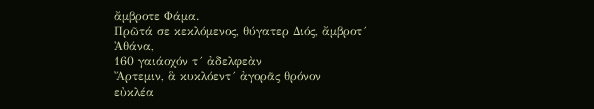ἄμβροτε Φάμα.
Πρῶτά σε κεκλόμενος, θύγατερ Διός, ἄμβροτ´ Ἀθάνα,
160 γαιάοχόν τ´ ἀδελφεὰν
Ἄρτεμιν, ἃ κυκλόεντ´ ἀγορᾶς θρόνον
εὐκλέα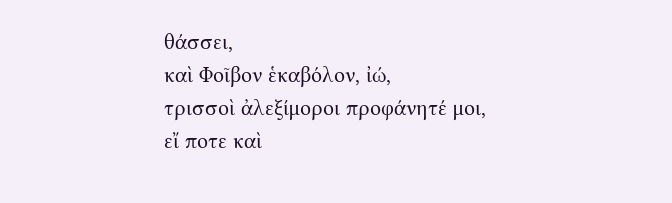θάσσει,
καὶ Φοῖβον ἑκαβόλον, ἰώ,
τρισσοὶ ἀλεξίμοροι προφάνητέ μοι,
εἴ ποτε καὶ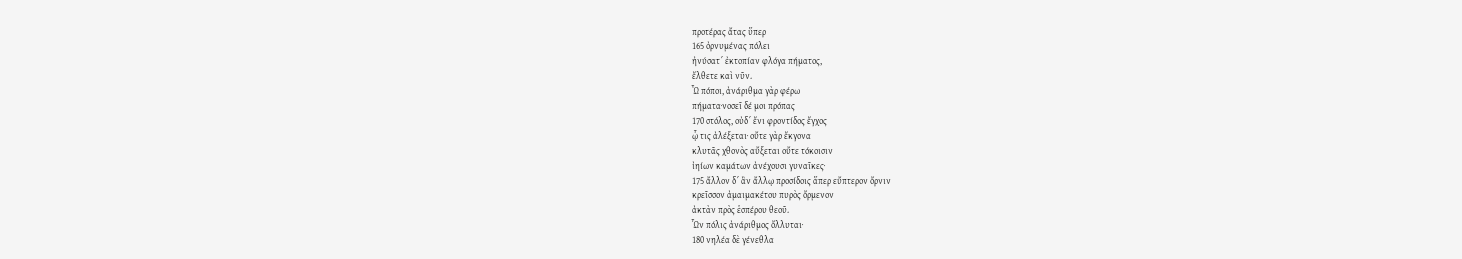προτέρας ἄτας ὕπερ
165 ὀρνυμένας πόλει
ἠνύσατ´ ἐκτοπίαν φλόγα πήματος,
ἔλθετε καὶ νῦν.
Ὦ πόποι, ἀνάριθμα γὰρ φέρω
πήματα·νοσεῖ δέ μοι πρόπας
170 στόλος, οὐδ´ ἔνι φροντίδος ἔγχος
ᾧ τις ἀλέξεται· οὔτε γὰρ ἔκγονα
κλυτᾶς χθονὸς αὔξεται οὔτε τόκοισιν
ἰηίων καμάτων ἀνέχουσι γυναῖκες·
175 ἄλλον δ´ ἂν ἄλλῳ προσίδοις ἅπερ εὔπτερον ὄρνιν
κρεῖσσον ἀμαιμακέτου πυρὸς ὄρμενον
ἀκτὰν πρὸς ἑσπέρου θεοῦ.
Ὧν πόλις ἀνάριθμος ὄλλυται·
180 νηλέα δὲ γένεθλα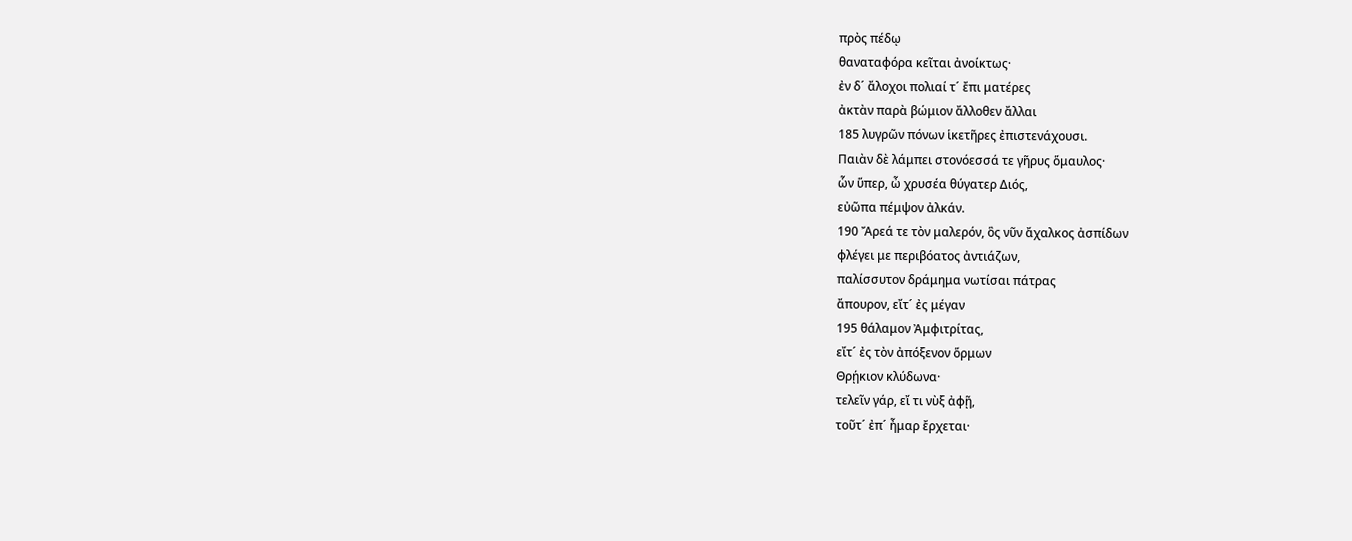πρὸς πέδῳ
θαναταφόρα κεῖται ἀνοίκτως·
ἐν δ´ ἄλοχοι πολιαί τ´ ἔπι ματέρες
ἀκτὰν παρὰ βώμιον ἄλλοθεν ἄλλαι
185 λυγρῶν πόνων ἱκετῆρες ἐπιστενάχουσι.
Παιὰν δὲ λάμπει στονόεσσά τε γῆρυς ὅμαυλος·
ὧν ὕπερ, ὦ χρυσέα θύγατερ Διός,
εὐῶπα πέμψον ἀλκάν.
190 Ἄρεά τε τὸν μαλερόν, ὃς νῦν ἄχαλκος ἀσπίδων
φλέγει με περιβόατος ἀντιάζων,
παλίσσυτον δράμημα νωτίσαι πάτρας
ἄπουρον, εἴτ´ ἐς μέγαν
195 θάλαμον Ἀμφιτρίτας,
εἴτ´ ἐς τὸν ἀπόξενον ὅρμων
Θρῄκιον κλύδωνα·
τελεῖν γάρ, εἴ τι νὺξ ἀφῇ,
τοῦτ´ ἐπ´ ἦμαρ ἔρχεται·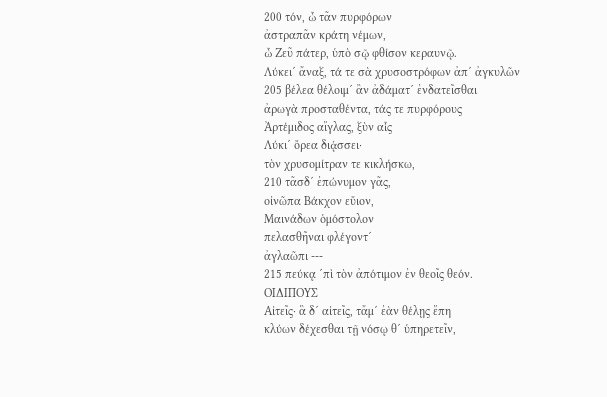200 τόν, ὦ τᾶν πυρφόρων
ἀστραπᾶν κράτη νέμων,
ὦ Ζεῦ πάτερ, ὑπὸ σῷ φθίσον κεραυνῷ.
Λύκει´ ἄναξ, τά τε σὰ χρυσοστρόφων ἀπ´ ἀγκυλῶν
205 βέλεα θέλοιμ´ ἂν ἀδάματ´ ἐνδατεῖσθαι
ἀρωγὰ προσταθέντα, τάς τε πυρφόρους
Ἀρτέμιδος αἴγλας, ξὺν αἷς
Λύκι´ ὄρεα διᾴσσει·
τὸν χρυσομίτραν τε κικλήσκω,
210 τᾶσδ´ ἐπώνυμον γᾶς,
οἰνῶπα Βάκχον εὔιον,
Μαινάδων ὁμόστολον
πελασθῆναι φλέγοντ´
ἀγλαῶπι ---
215 πεύκᾳ ´πὶ τὸν ἀπότιμον ἐν θεοῖς θεόν.
ΟΙΔΙΠΟΥΣ
Αἰτεῖς· ἃ δ´ αἰτεῖς, τἄμ´ ἐὰν θέλῃς ἔπη
κλύων δέχεσθαι τῇ νόσῳ θ´ ὑπηρετεῖν,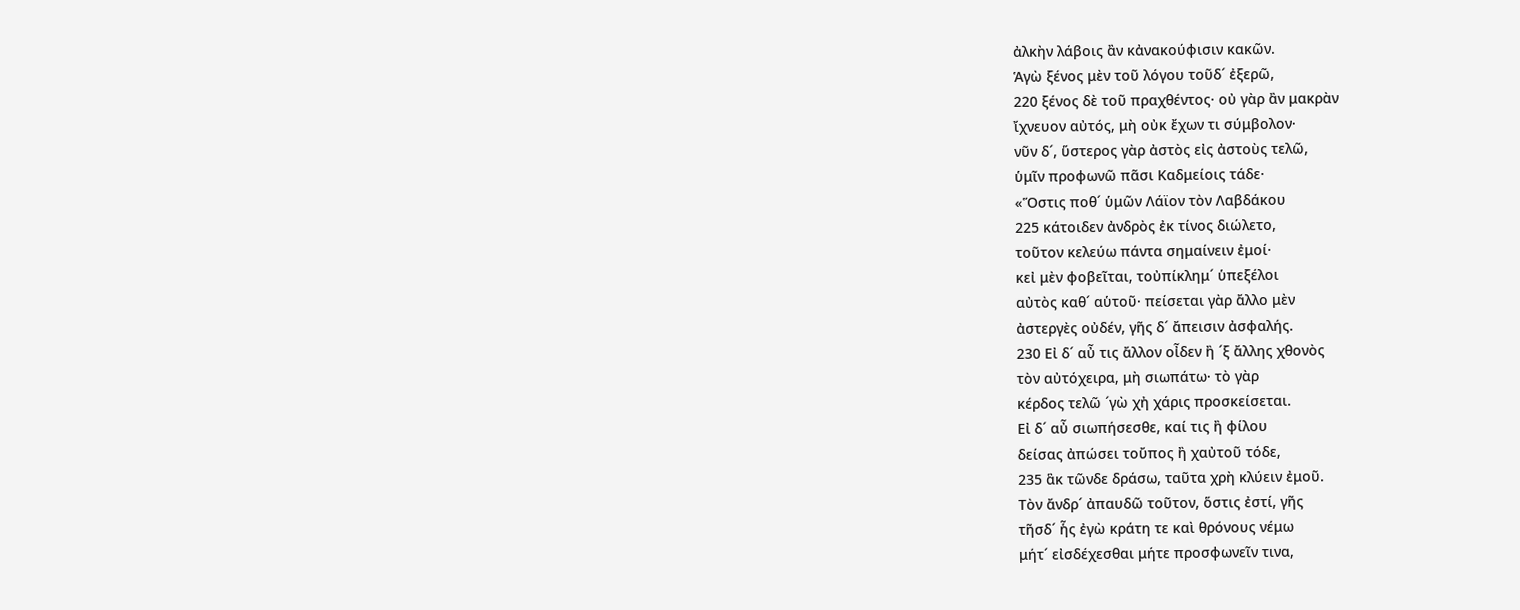ἀλκὴν λάβοις ἂν κἀνακούφισιν κακῶν.
Ἁγὼ ξένος μὲν τοῦ λόγου τοῦδ´ ἐξερῶ,
220 ξένος δὲ τοῦ πραχθέντος· οὐ γὰρ ἂν μακρὰν
ἴχνευον αὐτός, μὴ οὐκ ἔχων τι σύμβολον·
νῦν δ´, ὕστερος γὰρ ἀστὸς εἰς ἀστοὺς τελῶ,
ὑμῖν προφωνῶ πᾶσι Καδμείοις τάδε·
«Ὅστις ποθ´ ὑμῶν Λάϊον τὸν Λαβδάκου
225 κάτοιδεν ἀνδρὸς ἐκ τίνος διώλετο,
τοῦτον κελεύω πάντα σημαίνειν ἐμοί·
κεἰ μὲν φοβεῖται, τοὐπίκλημ´ ὑπεξέλοι
αὐτὸς καθ´ αὑτοῦ· πείσεται γὰρ ἄλλο μὲν
ἀστεργὲς οὐδέν, γῆς δ´ ἄπεισιν ἀσφαλής.
230 Εἰ δ´ αὖ τις ἄλλον οἶδεν ἢ ´ξ ἄλλης χθονὸς
τὸν αὐτόχειρα, μὴ σιωπάτω· τὸ γὰρ
κέρδος τελῶ ´γὼ χἠ χάρις προσκείσεται.
Εἰ δ´ αὖ σιωπήσεσθε, καί τις ἢ φίλου
δείσας ἀπώσει τοὔπος ἢ χαὐτοῦ τόδε,
235 ἃκ τῶνδε δράσω, ταῦτα χρὴ κλύειν ἐμοῦ.
Τὸν ἄνδρ´ ἀπαυδῶ τοῦτον, ὅστις ἐστί, γῆς
τῆσδ´ ἧς ἐγὼ κράτη τε καὶ θρόνους νέμω
μήτ´ εἰσδέχεσθαι μήτε προσφωνεῖν τινα,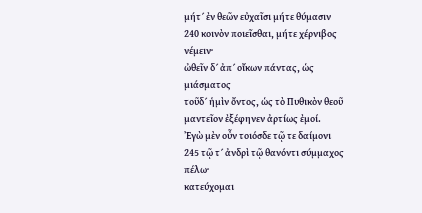μήτ´ ἐν θεῶν εὐχαῖσι μήτε θύμασιν
240 κοινὸν ποιεῖσθαι, μήτε χέρνιβος νέμειν·
ὠθεῖν δ´ ἀπ´ οἴκων πάντας, ὡς μιάσματος
τοῦδ´ ἡμὶν ὄντος, ὡς τὸ Πυθικὸν θεοῦ
μαντεῖον ἐξέφηνεν ἀρτίως ἐμοί.
Ἐγὼ μὲν οὖν τοιόσδε τῷ τε δαίμονι
245 τῷ τ´ ἀνδρὶ τῷ θανόντι σύμμαχος πέλω·
κατεύχομαι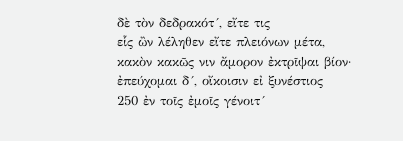δὲ τὸν δεδρακότ´, εἴτε τις
εἷς ὢν λέληθεν εἴτε πλειόνων μέτα,
κακὸν κακῶς νιν ἄμορον ἐκτρῖψαι βίον·
ἐπεύχομαι δ´, οἴκοισιν εἰ ξυνέστιος
250 ἐν τοῖς ἐμοῖς γένοιτ´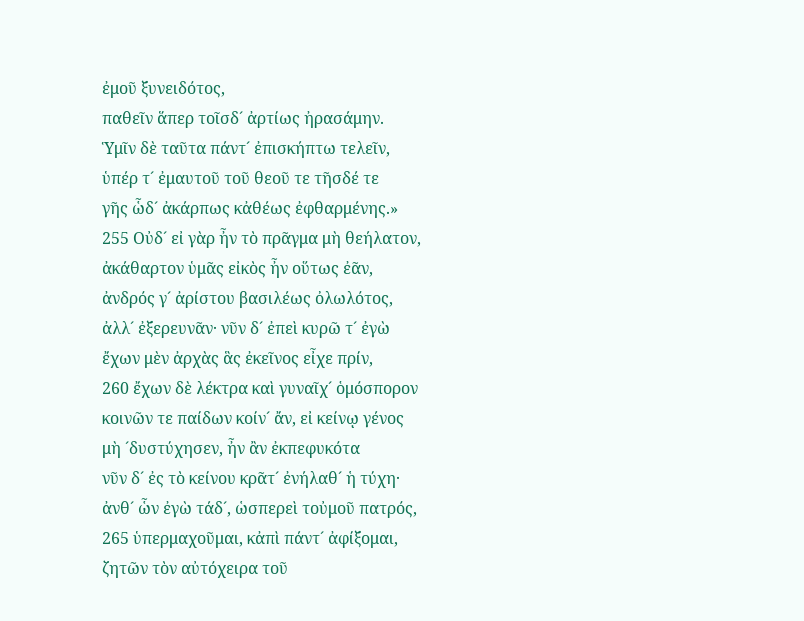ἐμοῦ ξυνειδότος,
παθεῖν ἅπερ τοῖσδ´ ἀρτίως ἠρασάμην.
Ὑμῖν δὲ ταῦτα πάντ´ ἐπισκήπτω τελεῖν,
ὑπέρ τ´ ἐμαυτοῦ τοῦ θεοῦ τε τῆσδέ τε
γῆς ὧδ´ ἀκάρπως κἀθέως ἐφθαρμένης.»
255 Οὐδ´ εἰ γὰρ ἦν τὸ πρᾶγμα μὴ θεήλατον,
ἀκάθαρτον ὑμᾶς εἰκὸς ἦν οὕτως ἐᾶν,
ἀνδρός γ´ ἀρίστου βασιλέως ὀλωλότος,
ἀλλ´ ἐξερευνᾶν· νῦν δ´ ἐπεὶ κυρῶ τ´ ἐγὼ
ἔχων μὲν ἀρχὰς ἃς ἐκεῖνος εἶχε πρίν,
260 ἔχων δὲ λέκτρα καὶ γυναῖχ´ ὁμόσπορον
κοινῶν τε παίδων κοίν´ ἄν, εἰ κείνῳ γένος
μὴ ´δυστύχησεν, ἦν ἂν ἐκπεφυκότα
νῦν δ´ ἐς τὸ κείνου κρᾶτ´ ἐνήλαθ´ ἡ τύχη·
ἀνθ´ ὧν ἐγὼ τάδ´, ὡσπερεὶ τοὐμοῦ πατρός,
265 ὑπερμαχοῦμαι, κἀπὶ πάντ´ ἀφίξομαι,
ζητῶν τὸν αὐτόχειρα τοῦ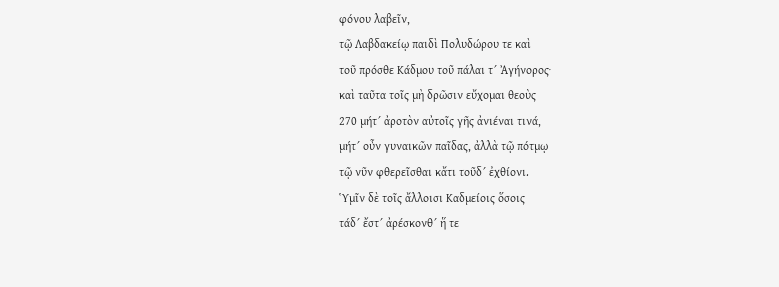φόνου λαβεῖν,
τῷ Λαβδακείῳ παιδὶ Πολυδώρου τε καὶ
τοῦ πρόσθε Κάδμου τοῦ πάλαι τ´ Ἀγήνορος·
καὶ ταῦτα τοῖς μὴ δρῶσιν εὔχομαι θεοὺς
270 μήτ´ ἀροτὸν αὐτοῖς γῆς ἀνιέναι τινά,
μήτ´ οὖν γυναικῶν παῖδας, ἀλλὰ τῷ πότμῳ
τῷ νῦν φθερεῖσθαι κἄτι τοῦδ´ ἐχθίονι.
Ὑμῖν δὲ τοῖς ἄλλοισι Καδμείοις ὅσοις
τάδ´ ἔστ´ ἀρέσκονθ´ ἥ τε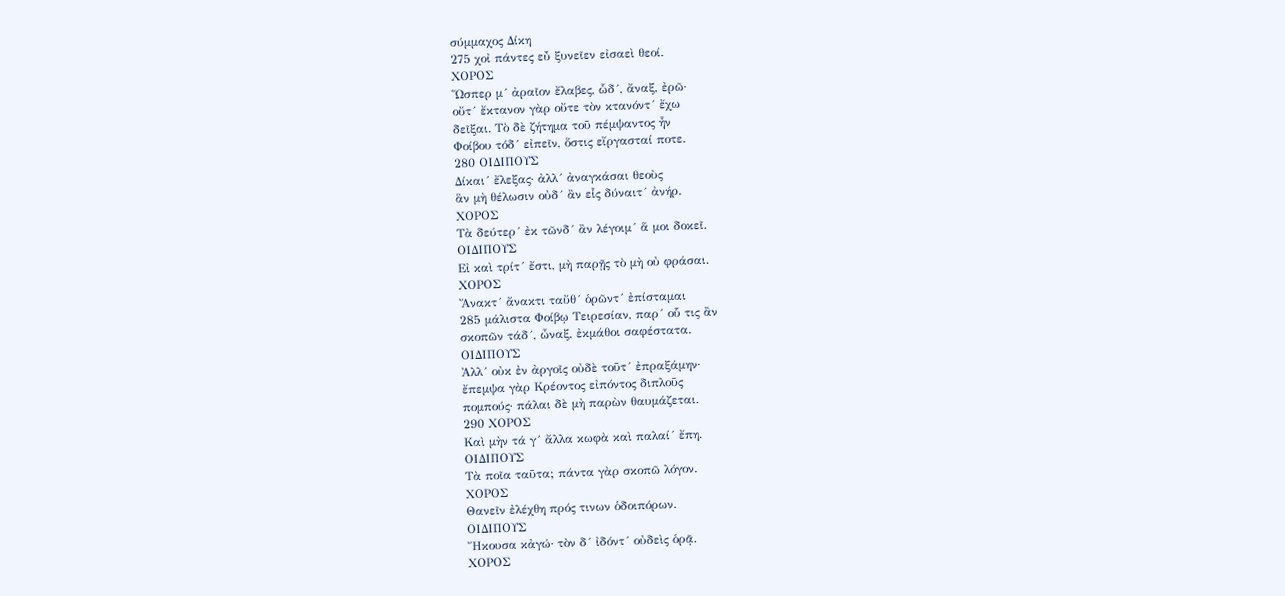σύμμαχος Δίκη
275 χοἰ πάντες εὖ ξυνεῖεν εἰσαεὶ θεοί.
ΧΟΡΟΣ
Ὥσπερ μ´ ἀραῖον ἔλαβες, ὧδ´, ἄναξ, ἐρῶ·
οὔτ´ ἔκτανον γὰρ οὔτε τὸν κτανόντ´ ἔχω
δεῖξαι. Τὸ δὲ ζήτημα τοῦ πέμψαντος ἦν
Φοίβου τόδ´ εἰπεῖν, ὅστις εἴργασταί ποτε.
280 ΟΙΔΙΠΟΥΣ
Δίκαι´ ἔλεξας· ἀλλ´ ἀναγκάσαι θεοὺς
ἃν μὴ θέλωσιν οὐδ´ ἂν εἷς δύναιτ´ ἀνήρ.
ΧΟΡΟΣ
Τὰ δεύτερ´ ἐκ τῶνδ´ ἂν λέγοιμ´ ἅ μοι δοκεῖ.
ΟΙΔΙΠΟΥΣ
Εἰ καὶ τρίτ´ ἔστι, μὴ παρῇς τὸ μὴ οὐ φράσαι.
ΧΟΡΟΣ
Ἄνακτ´ ἄνακτι ταὔθ´ ὁρῶντ´ ἐπίσταμαι
285 μάλιστα Φοίβῳ Τειρεσίαν, παρ´ οὗ τις ἂν
σκοπῶν τάδ´, ὦναξ, ἐκμάθοι σαφέστατα.
ΟΙΔΙΠΟΥΣ
Ἀλλ´ οὐκ ἐν ἀργοῖς οὐδὲ τοῦτ´ ἐπραξάμην·
ἔπεμψα γὰρ Κρέοντος εἰπόντος διπλοῦς
πομπούς· πάλαι δὲ μὴ παρὼν θαυμάζεται.
290 ΧΟΡΟΣ
Καὶ μὴν τά γ´ ἄλλα κωφὰ καὶ παλαί´ ἔπη.
ΟΙΔΙΠΟΥΣ
Τὰ ποῖα ταῦτα; πάντα γὰρ σκοπῶ λόγον.
ΧΟΡΟΣ
Θανεῖν ἐλέχθη πρός τινων ὁδοιπόρων.
ΟΙΔΙΠΟΥΣ
Ἤκουσα κἀγώ· τὸν δ´ ἰδόντ´ οὐδεὶς ὁρᾷ.
ΧΟΡΟΣ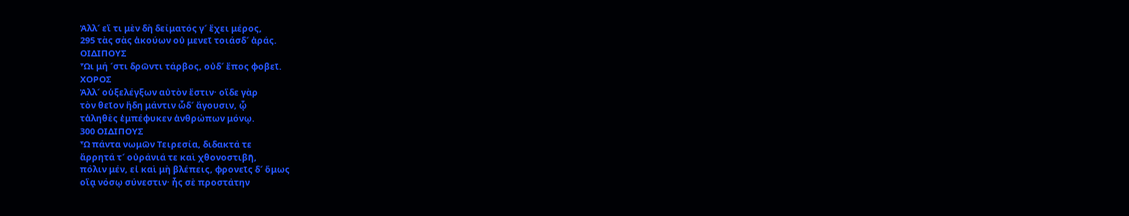Ἀλλ´ εἴ τι μὲν δὴ δείματός γ´ ἔχει μέρος,
295 τὰς σὰς ἀκούων οὐ μενεῖ τοιάσδ´ ἀράς.
ΟΙΔΙΠΟΥΣ
Ὧι μή ´στι δρῶντι τάρβος, οὐδ´ ἔπος φοβεῖ.
ΧΟΡΟΣ
Ἀλλ´ οὑξελέγξων αὐτὸν ἔστιν· οἵδε γὰρ
τὸν θεῖον ἤδη μάντιν ὧδ´ ἄγουσιν, ᾧ
τἀληθὲς ἐμπέφυκεν ἀνθρώπων μόνῳ.
300 ΟΙΔΙΠΟΥΣ
Ὦ πάντα νωμῶν Τειρεσία, διδακτά τε
ἄρρητά τ´ οὐράνιά τε καὶ χθονοστιβῆ,
πόλιν μέν, εἰ καὶ μὴ βλέπεις, φρονεῖς δ´ ὅμως
οἵᾳ νόσῳ σύνεστιν· ἧς σὲ προστάτην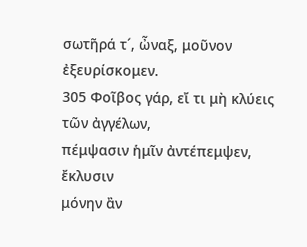σωτῆρά τ´, ὦναξ, μοῦνον ἐξευρίσκομεν.
305 Φοῖβος γάρ, εἴ τι μὴ κλύεις τῶν ἀγγέλων,
πέμψασιν ἡμῖν ἀντέπεμψεν, ἔκλυσιν
μόνην ἂν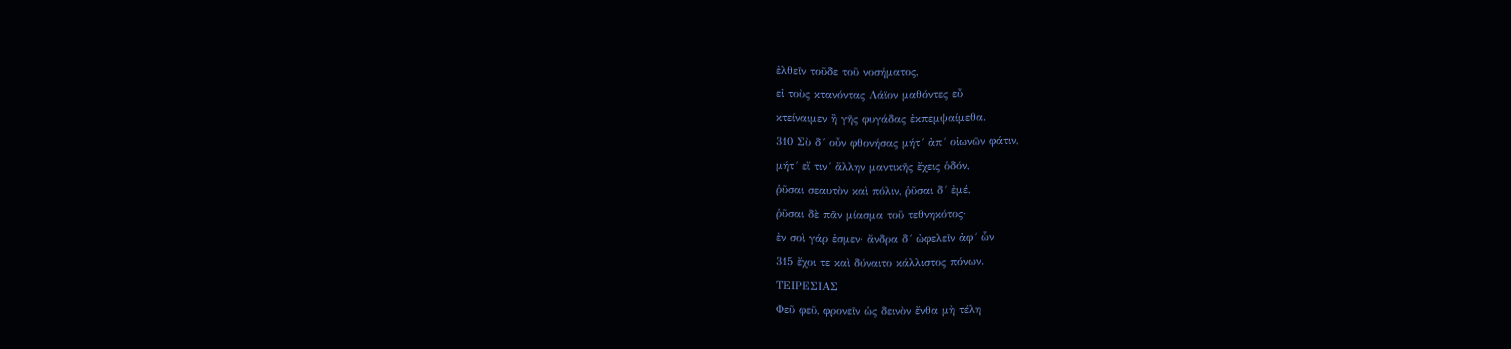ἐλθεῖν τοῦδε τοῦ νοσήματος,
εἰ τοὺς κτανόντας Λάϊον μαθόντες εὖ
κτείναιμεν ἢ γῆς φυγάδας ἐκπεμψαίμεθα.
310 Σὺ δ´ οὖν φθονήσας μήτ´ ἀπ´ οἰωνῶν φάτιν,
μήτ´ εἴ τιν´ ἄλλην μαντικῆς ἔχεις ὁδόν,
ῥῦσαι σεαυτὸν καὶ πόλιν, ῥῦσαι δ´ ἐμέ,
ῥῦσαι δὲ πᾶν μίασμα τοῦ τεθνηκότος·
ἐν σοὶ γάρ ἐσμεν· ἄνδρα δ´ ὠφελεῖν ἀφ´ ὧν
315 ἔχοι τε καὶ δύναιτο κάλλιστος πόνων.
ΤΕΙΡΕΣΙΑΣ
Φεῦ φεῦ, φρονεῖν ὡς δεινὸν ἔνθα μὴ τέλη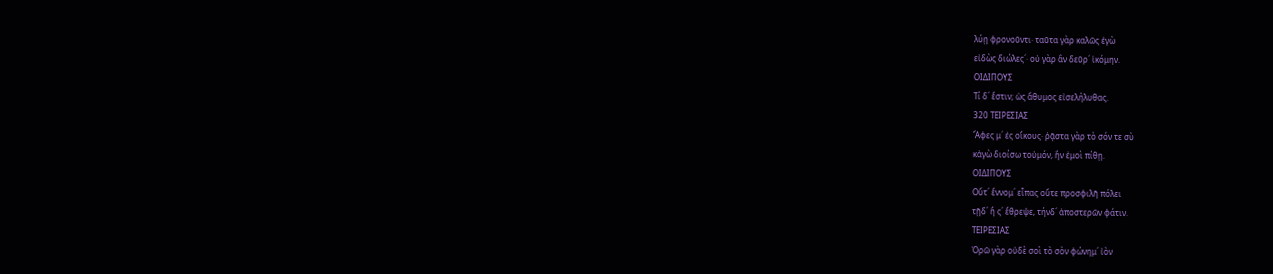λύῃ φρονοῦντι· ταῦτα γὰρ καλῶς ἐγὼ
εἰδὼς διώλες´· οὐ γὰρ ἂν δεῦρ´ ἱκόμην.
ΟΙΔΙΠΟΥΣ
Τί δ´ ἔστιν; ὡς ἄθυμος εἰσελήλυθας.
320 ΤΕΙΡΕΣΙΑΣ
Ἄφες μ´ ἐς οἴκους· ῥᾷστα γὰρ τὸ σόν τε σὺ
κἀγὼ διοίσω τοὐμόν, ἢν ἐμοὶ πίθῃ.
ΟΙΔΙΠΟΥΣ
Οὔτ´ ἔννομ´ εἶπας οὔτε προσφιλῆ πόλει
τῇδ´ ἥ ς´ ἔθρεψε, τήνδ´ ἀποστερῶν φάτιν.
ΤΕΙΡΕΣΙΑΣ
Ὁρῶ γὰρ οὐδὲ σοὶ τὸ σὸν φώνημ´ ἰὸν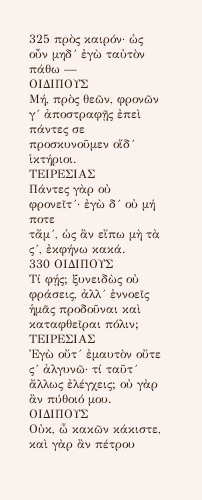325 πρὸς καιρόν· ὡς οὖν μηδ´ ἐγὼ ταὐτὸν πάθω —
ΟΙΔΙΠΟΥΣ
Μή, πρὸς θεῶν, φρονῶν γ´ ἀποστραφῇς ἐπεὶ
πάντες σε προσκυνοῦμεν οἵδ´ ἱκτήριοι.
ΤΕΙΡΕΣΙΑΣ
Πάντες γὰρ οὐ φρονεῖτ´· ἐγὼ δ´ οὐ μή ποτε
τἄμ´, ὡς ἂν εἴπω μὴ τὰ ς´, ἐκφήνω κακά.
330 ΟΙΔΙΠΟΥΣ
Τί φῄς; ξυνειδὼς οὐ φράσεις, ἀλλ´ ἐννοεῖς
ἡμᾶς προδοῦναι καὶ καταφθεῖραι πόλιν;
ΤΕΙΡΕΣΙΑΣ
Ἐγὼ οὔτ´ ἐμαυτὸν οὔτε ς´ ἀλγυνῶ· τί ταῦτ´
ἄλλως ἐλέγχεις; οὐ γὰρ ἂν πύθοιό μου.
ΟΙΔΙΠΟΥΣ
Οὐκ, ὦ κακῶν κάκιστε, καὶ γὰρ ἂν πέτρου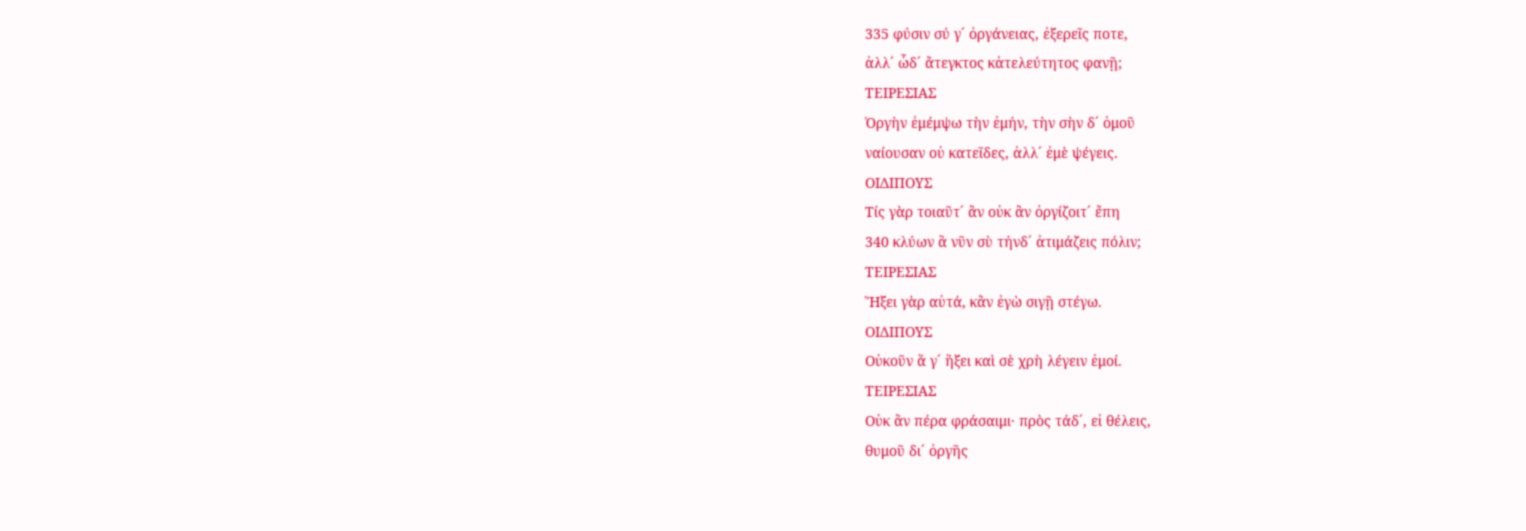335 φύσιν σύ γ´ ὀργάνειας, ἐξερεῖς ποτε,
ἀλλ´ ὧδ´ ἄτεγκτος κἀτελεύτητος φανῇ;
ΤΕΙΡΕΣΙΑΣ
Ὀργὴν ἐμέμψω τὴν ἐμήν, τὴν σὴν δ´ ὁμοῦ
ναίουσαν οὐ κατεῖδες, ἀλλ´ ἐμὲ ψέγεις.
ΟΙΔΙΠΟΥΣ
Τίς γὰρ τοιαῦτ´ ἂν οὐκ ἂν ὀργίζοιτ´ ἔπη
340 κλύων ἃ νῦν σὺ τήνδ´ ἀτιμάζεις πόλιν;
ΤΕΙΡΕΣΙΑΣ
Ἥξει γὰρ αὐτά, κἂν ἐγὼ σιγῇ στέγω.
ΟΙΔΙΠΟΥΣ
Οὐκοῦν ἅ γ´ ἥξει καὶ σὲ χρὴ λέγειν ἐμοί.
ΤΕΙΡΕΣΙΑΣ
Οὐκ ἂν πέρα φράσαιμι· πρὸς τάδ´, εἰ θέλεις,
θυμοῦ δι´ ὀργῆς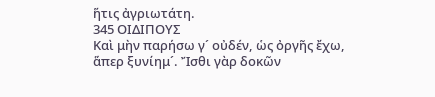ἥτις ἀγριωτάτη.
345 ΟΙΔΙΠΟΥΣ
Καὶ μὴν παρήσω γ´ οὐδέν, ὡς ὀργῆς ἔχω,
ἅπερ ξυνίημ´. Ἴσθι γὰρ δοκῶν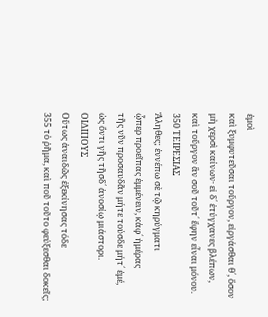ἐμοὶ
καὶ ξυμφυτεῦσαι τοὔργον, εἰργάσθαι θ´, ὅσον
μὴ χερσὶ καίνων· εἰ δ´ ἐτύγχανες βλέπων,
καὶ τοὔργον ἂν σοῦ τοῦτ´ ἔφην εἶναι μόνου.
350 ΤΕΙΡΕΣΙΑΣ
Ἄληθες; ἐννέπω σὲ τῷ κηρύγματι
ᾧπερ προεῖπας ἐμμένειν, κἀφ´ ἡμέρας
τῆς νῦν προσαυδᾶν μήτε τούσδε μήτ´ ἐμέ,
ὡς ὄντι γῆς τῆσδ´ ἀνοσίῳ μιάστορι.
ΟΙΔΙΠΟΥΣ
Οὕτως ἀναιδῶς ἐξεκίνησας τόδε
355 τὸ ῥῆμα, καὶ ποῦ τοῦτο φεύξεσθαι δοκεῖς;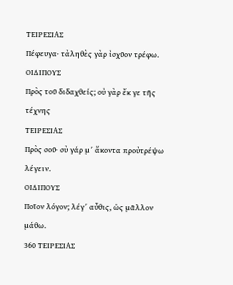ΤΕΙΡΕΣΙΑΣ
Πέφευγα· τἀληθὲς γὰρ ἰσχῦον τρέφω.
ΟΙΔΙΠΟΥΣ
Πρὸς τοῦ διδαχθείς; οὐ γὰρ ἔκ γε τῆς τέχνης
ΤΕΙΡΕΣΙΑΣ
Πρὸς σοῦ· σὺ γάρ μ´ ἄκοντα προὐτρέψω λέγειν.
ΟΙΔΙΠΟΥΣ
Ποῖον λόγον; λέγ´ αὖθις, ὡς μᾶλλον μάθω.
360 ΤΕΙΡΕΣΙΑΣ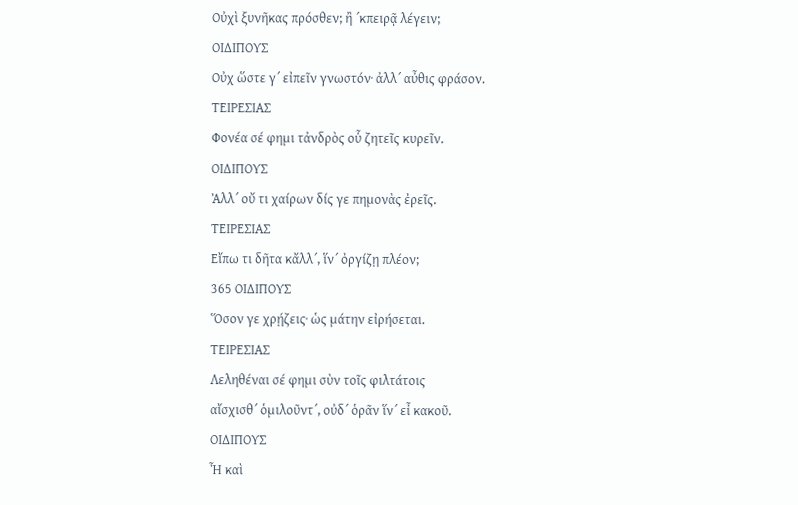Οὐχὶ ξυνῆκας πρόσθεν; ἢ ´κπειρᾷ λέγειν;
ΟΙΔΙΠΟΥΣ
Οὐχ ὥστε γ´ εἰπεῖν γνωστόν· ἀλλ´ αὖθις φράσον.
ΤΕΙΡΕΣΙΑΣ
Φονέα σέ φημι τἀνδρὸς οὗ ζητεῖς κυρεῖν.
ΟΙΔΙΠΟΥΣ
Ἀλλ´ οὔ τι χαίρων δίς γε πημονὰς ἐρεῖς.
ΤΕΙΡΕΣΙΑΣ
Εἴπω τι δῆτα κἄλλ´, ἵν´ ὀργίζῃ πλέον;
365 ΟΙΔΙΠΟΥΣ
Ὅσον γε χρῄζεις· ὡς μάτην εἰρήσεται.
ΤΕΙΡΕΣΙΑΣ
Λεληθέναι σέ φημι σὺν τοῖς φιλτάτοις
αἴσχισθ´ ὁμιλοῦντ´, οὐδ´ ὁρᾶν ἵν´ εἶ κακοῦ.
ΟΙΔΙΠΟΥΣ
Ἦ καὶ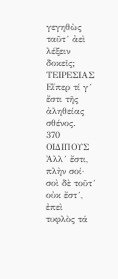γεγηθὼς ταῦτ´ ἀεὶ λέξειν δοκεῖς;
ΤΕΙΡΕΣΙΑΣ
Εἴπερ τί γ´ ἔστι τῆς ἀληθείας σθένος.
370 ΟΙΔΙΠΟΥΣ
Ἀλλ´ ἔστι, πλὴν σοί· σοὶ δὲ τοῦτ´ οὐκ ἔστ´, ἐπεὶ
τυφλὸς τά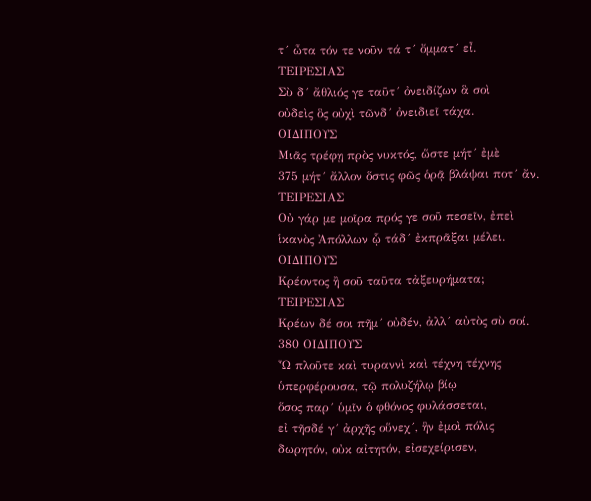τ´ ὦτα τόν τε νοῦν τά τ´ ὄμματ´ εἶ.
ΤΕΙΡΕΣΙΑΣ
Σὺ δ´ ἄθλιός γε ταῦτ´ ὀνειδίζων ἃ σοὶ
οὐδεὶς ὃς οὐχὶ τῶνδ´ ὀνειδιεῖ τάχα.
ΟΙΔΙΠΟΥΣ
Μιᾶς τρέφῃ πρὸς νυκτός, ὥστε μήτ´ ἐμὲ
375 μήτ´ ἄλλον ὅστις φῶς ὁρᾷ βλάψαι ποτ´ ἄν.
ΤΕΙΡΕΣΙΑΣ
Οὐ γάρ με μοῖρα πρός γε σοῦ πεσεῖν, ἐπεὶ
ἱκανὸς Ἀπόλλων ᾧ τάδ´ ἐκπρᾶξαι μέλει.
ΟΙΔΙΠΟΥΣ
Κρέοντος ἢ σοῦ ταῦτα τἀξευρήματα;
ΤΕΙΡΕΣΙΑΣ
Κρέων δέ σοι πῆμ´ οὐδέν, ἀλλ´ αὐτὸς σὺ σοί.
380 ΟΙΔΙΠΟΥΣ
Ὦ πλοῦτε καὶ τυραννὶ καὶ τέχνη τέχνης
ὑπερφέρουσα, τῷ πολυζήλῳ βίῳ
ὅσος παρ´ ὑμῖν ὁ φθόνος φυλάσσεται,
εἰ τῆσδέ γ´ ἀρχῆς οὕνεχ´, ἣν ἐμοὶ πόλις
δωρητόν, οὐκ αἰτητόν, εἰσεχείρισεν,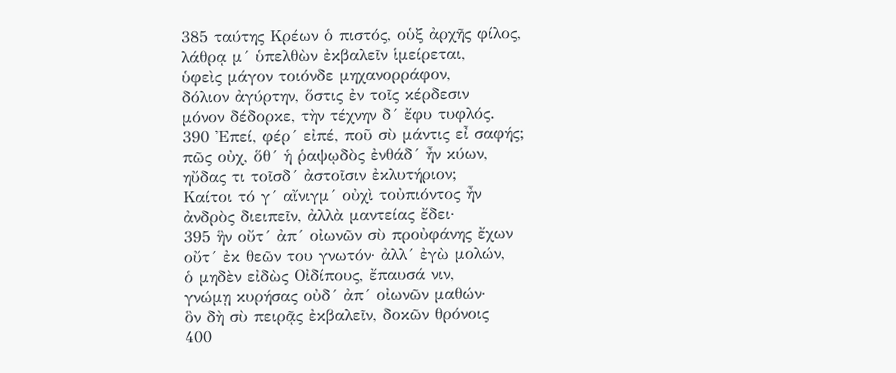385 ταύτης Κρέων ὁ πιστός, οὑξ ἀρχῆς φίλος,
λάθρᾳ μ´ ὑπελθὼν ἐκβαλεῖν ἱμείρεται,
ὑφεὶς μάγον τοιόνδε μηχανορράφον,
δόλιον ἀγύρτην, ὅστις ἐν τοῖς κέρδεσιν
μόνον δέδορκε, τὴν τέχνην δ´ ἔφυ τυφλός.
390 Ἐπεί, φέρ´ εἰπέ, ποῦ σὺ μάντις εἶ σαφής;
πῶς οὐχ, ὅθ´ ἡ ῥαψῳδὸς ἐνθάδ´ ἦν κύων,
ηὔδας τι τοῖσδ´ ἀστοῖσιν ἐκλυτήριον;
Καίτοι τό γ´ αἴνιγμ´ οὐχὶ τοὐπιόντος ἦν
ἀνδρὸς διειπεῖν, ἀλλὰ μαντείας ἔδει·
395 ἣν οὔτ´ ἀπ´ οἰωνῶν σὺ προὐφάνης ἔχων
οὔτ´ ἐκ θεῶν του γνωτόν· ἀλλ´ ἐγὼ μολών,
ὁ μηδὲν εἰδὼς Οἰδίπους, ἔπαυσά νιν,
γνώμῃ κυρήσας οὐδ´ ἀπ´ οἰωνῶν μαθών·
ὃν δὴ σὺ πειρᾷς ἐκβαλεῖν, δοκῶν θρόνοις
400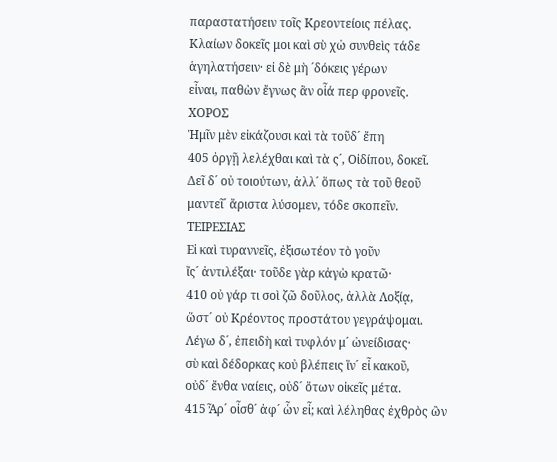παραστατήσειν τοῖς Κρεοντείοις πέλας.
Κλαίων δοκεῖς μοι καὶ σὺ χὠ συνθεὶς τάδε
ἁγηλατήσειν· εἰ δὲ μὴ ´δόκεις γέρων
εἶναι, παθὼν ἔγνως ἂν οἷά περ φρονεῖς.
ΧΟΡΟΣ
Ἡμῖν μὲν εἰκάζουσι καὶ τὰ τοῦδ´ ἔπη
405 ὀργῇ λελέχθαι καὶ τὰ ς´, Οἰδίπου, δοκεῖ.
Δεῖ δ´ οὐ τοιούτων, ἀλλ´ ὅπως τὰ τοῦ θεοῦ
μαντεῖ´ ἄριστα λύσομεν, τόδε σκοπεῖν.
ΤΕΙΡΕΣΙΑΣ
Εἰ καὶ τυραννεῖς, ἐξισωτέον τὸ γοῦν
ἴς´ ἀντιλέξαι· τοῦδε γὰρ κἀγὼ κρατῶ·
410 οὐ γάρ τι σοὶ ζῶ δοῦλος, ἀλλὰ Λοξίᾳ,
ὥστ´ οὐ Κρέοντος προστάτου γεγράψομαι.
Λέγω δ´, ἐπειδὴ καὶ τυφλόν μ´ ὠνείδισας·
σὺ καὶ δέδορκας κοὐ βλέπεις ἵν´ εἶ κακοῦ,
οὐδ´ ἔνθα ναίεις, οὐδ´ ὅτων οἰκεῖς μέτα.
415 Ἆρ´ οἶσθ´ ἀφ´ ὧν εἶ; καὶ λέληθας ἐχθρὸς ὢν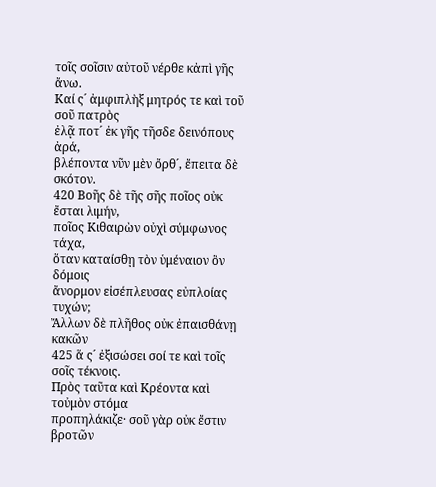τοῖς σοῖσιν αὐτοῦ νέρθε κἀπὶ γῆς ἄνω.
Καί ς´ ἀμφιπλὴξ μητρός τε καὶ τοῦ σοῦ πατρὸς
ἐλᾷ ποτ´ ἐκ γῆς τῆσδε δεινόπους ἀρά,
βλέποντα νῦν μὲν ὄρθ´, ἔπειτα δὲ σκότον.
420 Βοῆς δὲ τῆς σῆς ποῖος οὐκ ἔσται λιμήν,
ποῖος Κιθαιρὼν οὐχὶ σύμφωνος τάχα,
ὅταν καταίσθῃ τὸν ὑμέναιον ὃν δόμοις
ἄνορμον εἰσέπλευσας εὐπλοίας τυχών;
Ἄλλων δὲ πλῆθος οὐκ ἐπαισθάνῃ κακῶν
425 ἅ ς´ ἐξισώσει σοί τε καὶ τοῖς σοῖς τέκνοις.
Πρὸς ταῦτα καὶ Κρέοντα καὶ τοὐμὸν στόμα
προπηλάκιζε· σοῦ γὰρ οὐκ ἔστιν βροτῶν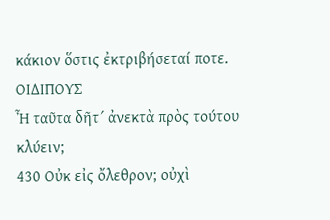κάκιον ὅστις ἐκτριβήσεταί ποτε.
ΟΙΔΙΠΟΥΣ
Ἦ ταῦτα δῆτ´ ἀνεκτὰ πρὸς τούτου κλύειν;
430 Οὐκ εἰς ὄλεθρον; οὐχὶ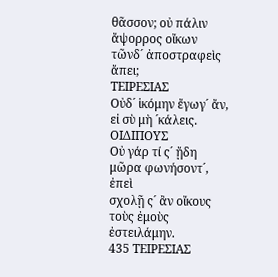θᾶσσον; οὐ πάλιν
ἄψορρος οἴκων τῶνδ´ ἀποστραφεὶς ἄπει;
ΤΕΙΡΕΣΙΑΣ
Οὐδ´ ἱκόμην ἔγωγ´ ἄν, εἰ σὺ μὴ ´κάλεις.
ΟΙΔΙΠΟΥΣ
Οὐ γάρ τί ς´ ᾔδη μῶρα φωνήσοντ´, ἐπεὶ
σχολῇ ς´ ἂν οἴκους τοὺς ἐμοὺς ἐστειλάμην.
435 ΤΕΙΡΕΣΙΑΣ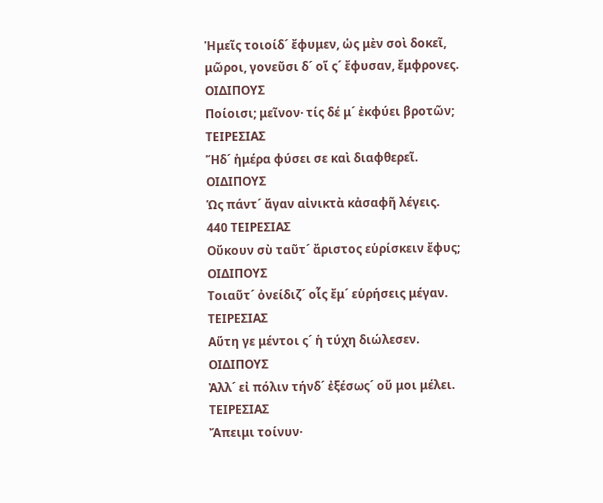Ἡμεῖς τοιοίδ´ ἔφυμεν, ὡς μὲν σοὶ δοκεῖ,
μῶροι, γονεῦσι δ´ οἵ ς´ ἔφυσαν, ἔμφρονες.
ΟΙΔΙΠΟΥΣ
Ποίοισι; μεῖνον· τίς δέ μ´ ἐκφύει βροτῶν;
ΤΕΙΡΕΣΙΑΣ
Ἥδ´ ἡμέρα φύσει σε καὶ διαφθερεῖ.
ΟΙΔΙΠΟΥΣ
Ὡς πάντ´ ἄγαν αἰνικτὰ κἀσαφῆ λέγεις.
440 ΤΕΙΡΕΣΙΑΣ
Οὔκουν σὺ ταῦτ´ ἄριστος εὑρίσκειν ἔφυς;
ΟΙΔΙΠΟΥΣ
Τοιαῦτ´ ὀνείδιζ´ οἷς ἔμ´ εὑρήσεις μέγαν.
ΤΕΙΡΕΣΙΑΣ
Αὕτη γε μέντοι ς´ ἡ τύχη διώλεσεν.
ΟΙΔΙΠΟΥΣ
Ἀλλ´ εἰ πόλιν τήνδ´ ἐξέσως´ οὔ μοι μέλει.
ΤΕΙΡΕΣΙΑΣ
Ἄπειμι τοίνυν·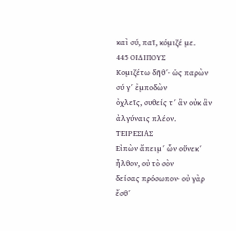καὶ σύ, παῖ, κόμιζέ με.
445 ΟΙΔΙΠΟΥΣ
Κομιζέτω δῆθ´· ὡς παρὼν σύ γ´ ἐμποδὼν
ὀχλεῖς, συθείς τ´ ἂν οὐκ ἂν ἀλγύναις πλέον.
ΤΕΙΡΕΣΙΑΣ
Εἰπὼν ἄπειμ´ ὧν οὕνεκ´ ἦλθον, οὐ τὸ σὸν
δείσας πρόσωπον· οὐ γὰρ ἔσθ´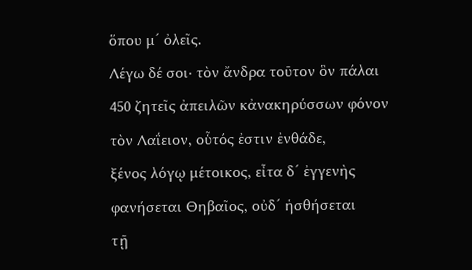ὅπου μ´ ὀλεῖς.
Λέγω δέ σοι· τὸν ἄνδρα τοῦτον ὃν πάλαι
450 ζητεῖς ἀπειλῶν κἀνακηρύσσων φόνον
τὸν Λαΐειον, οὗτός ἐστιν ἐνθάδε,
ξένος λόγῳ μέτοικος, εἶτα δ´ ἐγγενὴς
φανήσεται Θηβαῖος, οὐδ´ ἡσθήσεται
τῇ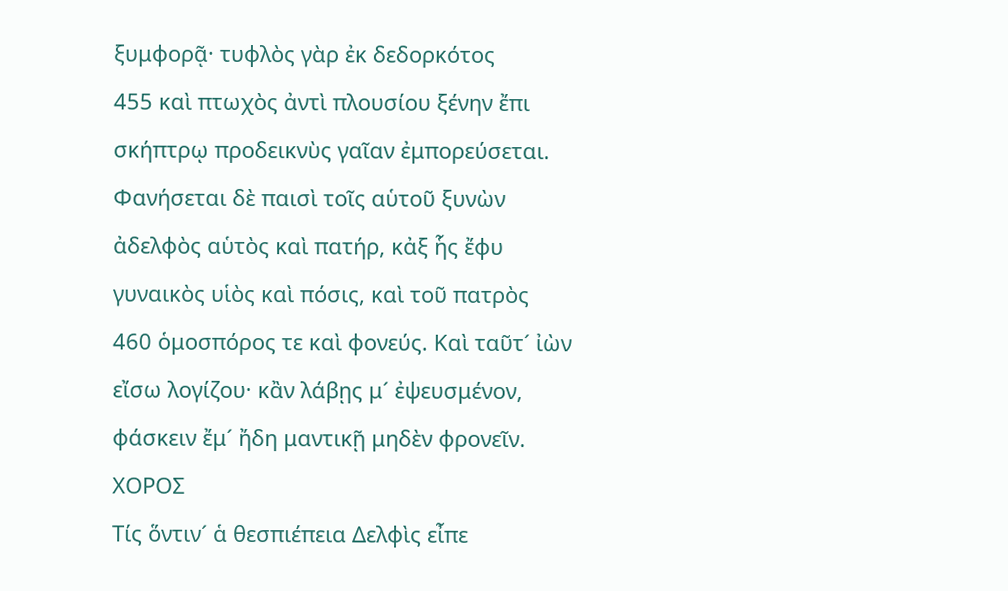ξυμφορᾷ· τυφλὸς γὰρ ἐκ δεδορκότος
455 καὶ πτωχὸς ἀντὶ πλουσίου ξένην ἔπι
σκήπτρῳ προδεικνὺς γαῖαν ἐμπορεύσεται.
Φανήσεται δὲ παισὶ τοῖς αὑτοῦ ξυνὼν
ἀδελφὸς αὑτὸς καὶ πατήρ, κἀξ ἧς ἔφυ
γυναικὸς υἱὸς καὶ πόσις, καὶ τοῦ πατρὸς
460 ὁμοσπόρος τε καὶ φονεύς. Καὶ ταῦτ´ ἰὼν
εἴσω λογίζου· κἂν λάβῃς μ´ ἐψευσμένον,
φάσκειν ἔμ´ ἤδη μαντικῇ μηδὲν φρονεῖν.
ΧΟΡΟΣ
Τίς ὅντιν´ ἁ θεσπιέπεια Δελφὶς εἶπε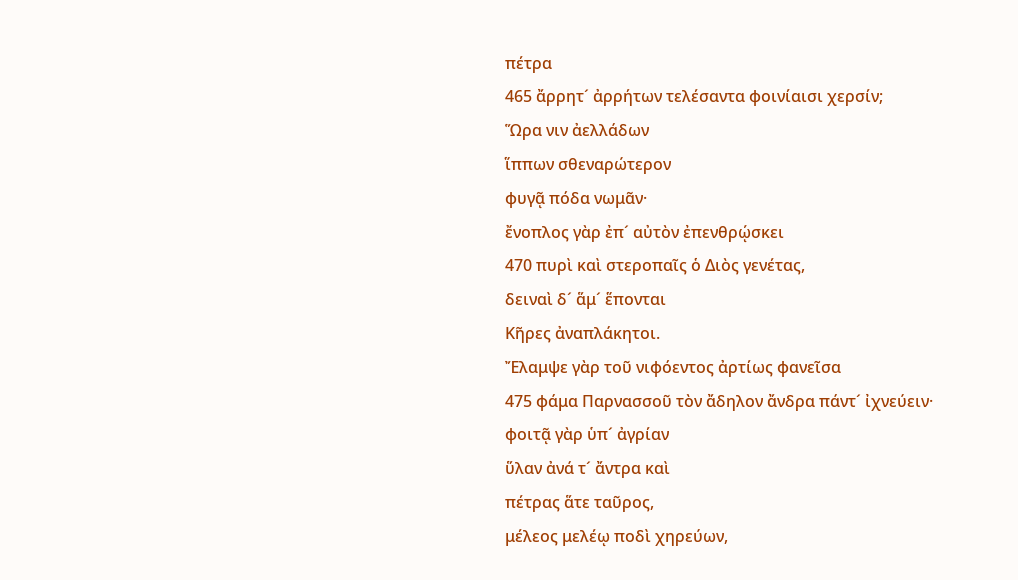πέτρα
465 ἄρρητ´ ἀρρήτων τελέσαντα φοινίαισι χερσίν;
Ὥρα νιν ἀελλάδων
ἵππων σθεναρώτερον
φυγᾷ πόδα νωμᾶν·
ἔνοπλος γὰρ ἐπ´ αὐτὸν ἐπενθρῴσκει
470 πυρὶ καὶ στεροπαῖς ὁ Διὸς γενέτας,
δειναὶ δ´ ἅμ´ ἕπονται
Κῆρες ἀναπλάκητοι.
Ἔλαμψε γὰρ τοῦ νιφόεντος ἀρτίως φανεῖσα
475 φάμα Παρνασσοῦ τὸν ἄδηλον ἄνδρα πάντ´ ἰχνεύειν·
φοιτᾷ γὰρ ὑπ´ ἀγρίαν
ὕλαν ἀνά τ´ ἄντρα καὶ
πέτρας ἅτε ταῦρος,
μέλεος μελέῳ ποδὶ χηρεύων,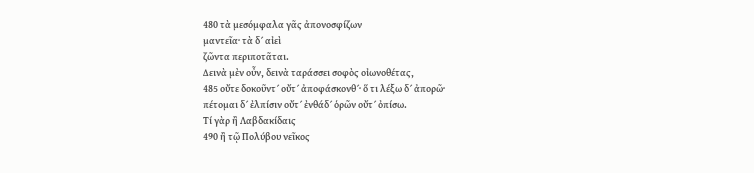480 τὰ μεσόμφαλα γᾶς ἀπονοσφίζων
μαντεῖα· τὰ δ´ αἰεὶ
ζῶντα περιποτᾶται.
Δεινὰ μὲν οὖν, δεινὰ ταράσσει σοφὸς οἰωνοθέτας,
485 οὔτε δοκοῦντ´ οὔτ´ ἀποφάσκονθ´· ὅ τι λέξω δ´ ἀπορῶ·
πέτομαι δ´ ἐλπίσιν οὔτ´ ἐνθάδ´ ὁρῶν οὔτ´ ὀπίσω.
Τί γὰρ ἢ Λαβδακίδαις
490 ἢ τῷ Πολύβου νεῖκος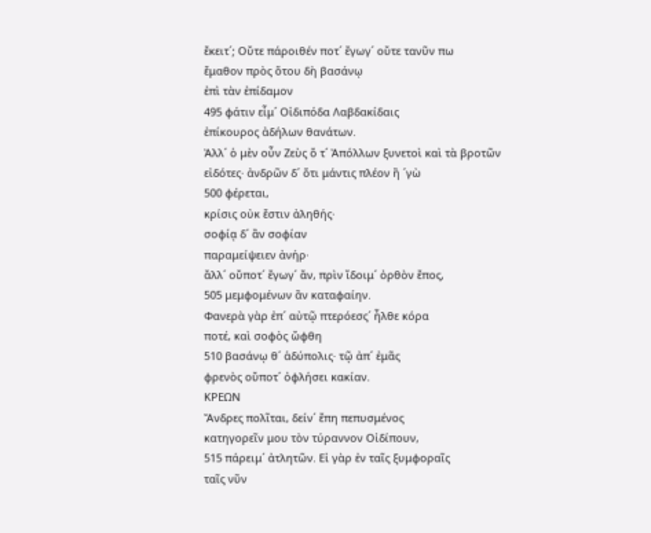ἔκειτ´; Οὔτε πάροιθέν ποτ´ ἔγωγ´ οὔτε τανῦν πω
ἔμαθον πρὸς ὅτου δὴ βασάνῳ
ἐπὶ τὰν ἐπίδαμον
495 φάτιν εἶμ´ Οἰδιπόδα Λαβδακίδαις
ἐπίκουρος ἀδήλων θανάτων.
Ἀλλ´ ὁ μὲν οὖν Ζεὺς ὅ τ´ Ἀπόλλων ξυνετοὶ καὶ τὰ βροτῶν
εἰδότες· ἀνδρῶν δ´ ὅτι μάντις πλέον ἢ ´γὼ
500 φέρεται,
κρίσις οὐκ ἔστιν ἀληθής·
σοφίᾳ δ´ ἂν σοφίαν
παραμείψειεν ἀνήρ·
ἄλλ´ οὔποτ´ ἔγωγ´ ἄν, πρὶν ἴδοιμ´ ὀρθὸν ἔπος,
505 μεμφομένων ἂν καταφαίην.
Φανερὰ γὰρ ἐπ´ αὐτῷ πτερόεσς´ ἦλθε κόρα
ποτέ, καὶ σοφὸς ὤφθη
510 βασάνῳ θ´ ἁδύπολις· τῷ ἀπ´ ἐμᾶς
φρενὸς οὔποτ´ ὀφλήσει κακίαν.
ΚΡΕΩΝ
Ἄνδρες πολῖται, δείν´ ἔπη πεπυσμένος
κατηγορεῖν μου τὸν τύραννον Οἰδίπουν,
515 πάρειμ´ ἀτλητῶν. Εἰ γὰρ ἐν ταῖς ξυμφοραῖς
ταῖς νῦν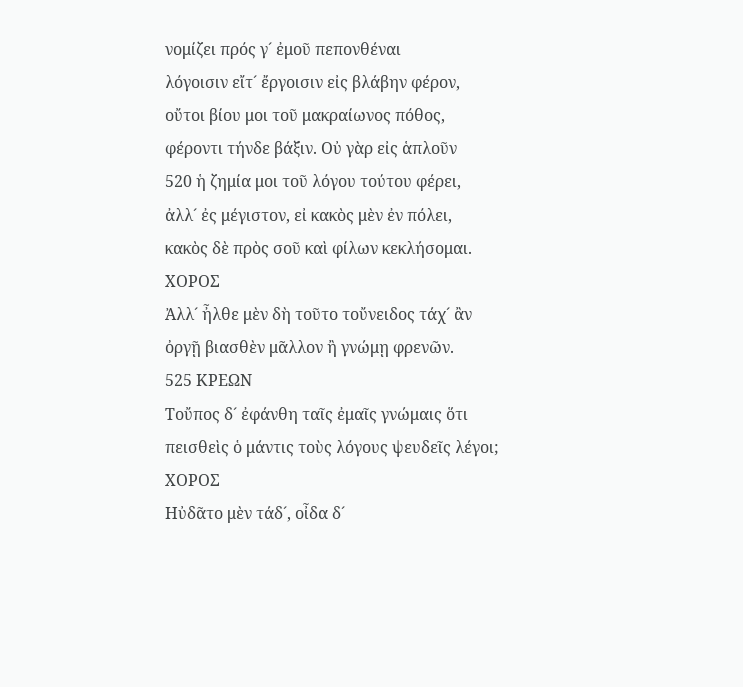νομίζει πρός γ´ ἐμοῦ πεπονθέναι
λόγοισιν εἴτ´ ἔργοισιν εἰς βλάβην φέρον,
οὔτοι βίου μοι τοῦ μακραίωνος πόθος,
φέροντι τήνδε βάξιν. Οὐ γὰρ εἰς ἁπλοῦν
520 ἡ ζημία μοι τοῦ λόγου τούτου φέρει,
ἀλλ´ ἐς μέγιστον, εἰ κακὸς μὲν ἐν πόλει,
κακὸς δὲ πρὸς σοῦ καὶ φίλων κεκλήσομαι.
ΧΟΡΟΣ
Ἀλλ´ ἦλθε μὲν δὴ τοῦτο τοὔνειδος τάχ´ ἂν
ὀργῇ βιασθὲν μᾶλλον ἢ γνώμῃ φρενῶν.
525 ΚΡΕΩΝ
Τοὔπος δ´ ἐφάνθη ταῖς ἐμαῖς γνώμαις ὅτι
πεισθεὶς ὁ μάντις τοὺς λόγους ψευδεῖς λέγοι;
ΧΟΡΟΣ
Ηὐδᾶτο μὲν τάδ´, οἶδα δ´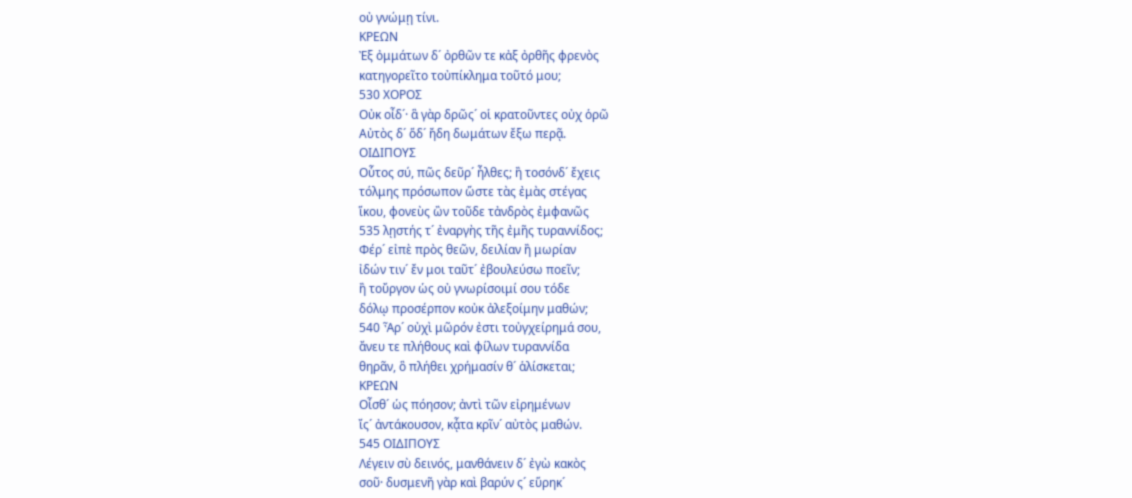οὐ γνώμῃ τίνι.
ΚΡΕΩΝ
Ἐξ ὀμμάτων δ´ ὀρθῶν τε κἀξ ὀρθῆς φρενὸς
κατηγορεῖτο τοὐπίκλημα τοῦτό μου;
530 ΧΟΡΟΣ
Οὐκ οἶδ´· ἃ γὰρ δρῶς´ οἱ κρατοῦντες οὐχ ὁρῶ
Αὐτὸς δ´ ὅδ´ ἤδη δωμάτων ἔξω περᾷ.
ΟΙΔΙΠΟΥΣ
Οὗτος σύ, πῶς δεῦρ´ ἦλθες; ἢ τοσόνδ´ ἔχεις
τόλμης πρόσωπον ὥστε τὰς ἐμὰς στέγας
ἵκου, φονεὺς ὢν τοῦδε τἀνδρὸς ἐμφανῶς
535 λῃστής τ´ ἐναργὴς τῆς ἐμῆς τυραννίδος;
Φέρ´ εἰπὲ πρὸς θεῶν, δειλίαν ἢ μωρίαν
ἰδών τιν´ ἔν μοι ταῦτ´ ἐβουλεύσω ποεῖν;
ἢ τοὔργον ὡς οὐ γνωρίσοιμί σου τόδε
δόλῳ προσέρπον κοὐκ ἀλεξοίμην μαθών;
540 Ἆρ´ οὐχὶ μῶρόν ἐστι τοὐγχείρημά σου,
ἄνευ τε πλήθους καὶ φίλων τυραννίδα
θηρᾶν, ὃ πλήθει χρήμασίν θ´ ἁλίσκεται;
ΚΡΕΩΝ
Οἶσθ´ ὡς πόησον; ἀντὶ τῶν εἰρημένων
ἴς´ ἀντάκουσον, κᾆτα κρῖν´ αὐτὸς μαθών.
545 ΟΙΔΙΠΟΥΣ
Λέγειν σὺ δεινός, μανθάνειν δ´ ἐγὼ κακὸς
σοῦ· δυσμενῆ γὰρ καὶ βαρύν ς´ εὕρηκ´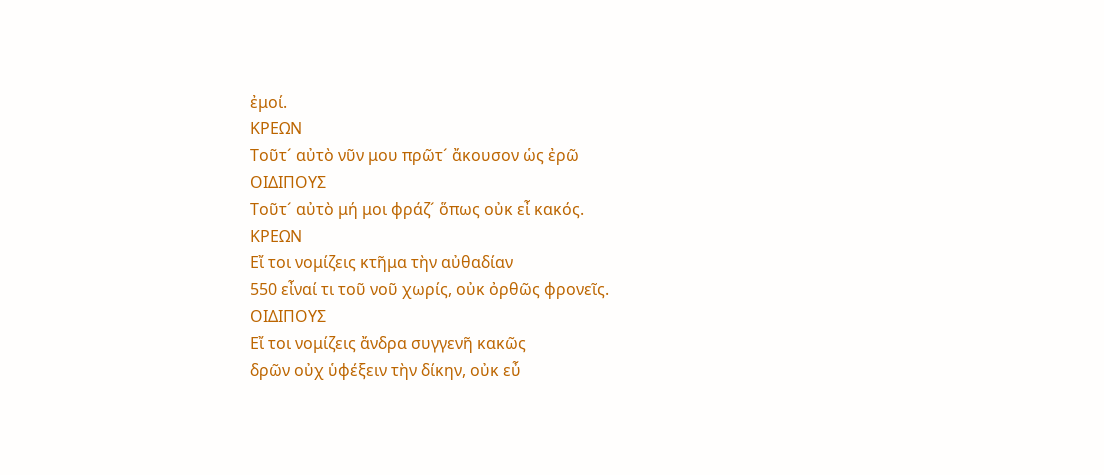ἐμοί.
ΚΡΕΩΝ
Τοῦτ´ αὐτὸ νῦν μου πρῶτ´ ἄκουσον ὡς ἐρῶ
ΟΙΔΙΠΟΥΣ
Τοῦτ´ αὐτὸ μή μοι φράζ´ ὅπως οὐκ εἶ κακός.
ΚΡΕΩΝ
Εἴ τοι νομίζεις κτῆμα τὴν αὐθαδίαν
550 εἶναί τι τοῦ νοῦ χωρίς, οὐκ ὀρθῶς φρονεῖς.
ΟΙΔΙΠΟΥΣ
Εἴ τοι νομίζεις ἄνδρα συγγενῆ κακῶς
δρῶν οὐχ ὑφέξειν τὴν δίκην, οὐκ εὖ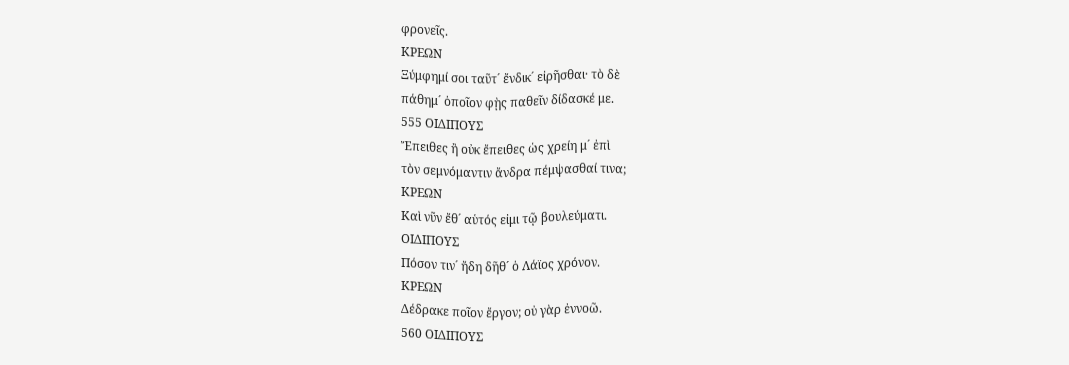φρονεῖς.
ΚΡΕΩΝ
Ξύμφημί σοι ταῦτ´ ἔνδικ´ εἰρῆσθαι· τὸ δὲ
πάθημ´ ὁποῖον φῂς παθεῖν δίδασκέ με.
555 ΟΙΔΙΠΟΥΣ
Ἔπειθες ἢ οὐκ ἔπειθες ὡς χρείη μ´ ἐπὶ
τὸν σεμνόμαντιν ἄνδρα πέμψασθαί τινα;
ΚΡΕΩΝ
Καὶ νῦν ἔθ´ αὑτός εἰμι τῷ βουλεύματι.
ΟΙΔΙΠΟΥΣ
Πόσον τιν´ ἤδη δῆθ´ ὁ Λάϊος χρόνον.
ΚΡΕΩΝ
Δέδρακε ποῖον ἔργον; οὐ γὰρ ἐννοῶ.
560 ΟΙΔΙΠΟΥΣ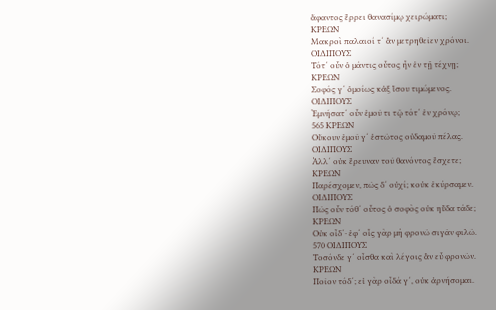ἄφαντος ἔρρει θανασίμῳ χειρώματι;
ΚΡΕΩΝ
Μακροὶ παλαιοί τ´ ἂν μετρηθεῖεν χρόνοι.
ΟΙΔΙΠΟΥΣ
Τότ´ οὖν ὁ μάντις οὗτος ἦν ἐν τῇ τέχνῃ;
ΚΡΕΩΝ
Σοφός γ´ ὁμοίως κἀξ ἴσου τιμώμενος.
ΟΙΔΙΠΟΥΣ
Ἐμνήσατ´ οὖν ἐμοῦ τι τῷ τότ´ ἐν χρόνῳ;
565 ΚΡΕΩΝ
Οὔκουν ἐμοῦ γ´ ἑστῶτος οὐδαμοῦ πέλας.
ΟΙΔΙΠΟΥΣ
Ἀλλ´ οὐκ ἔρευναν τοῦ θανόντος ἔσχετε;
ΚΡΕΩΝ
Παρέσχομεν, πῶς δ´ οὐχί; κοὐκ ἐκύρσαμεν.
ΟΙΔΙΠΟΥΣ
Πῶς οὖν τόθ´ οὗτος ὁ σοφὸς οὐκ ηὔδα τάδε;
ΚΡΕΩΝ
Οὐκ οἶδ´· ἐφ´ οἷς γὰρ μὴ φρονῶ σιγᾶν φιλῶ.
570 ΟΙΔΙΠΟΥΣ
Τοσόνδε γ´ οἶσθα καὶ λέγοις ἂν εὖ φρονῶν.
ΚΡΕΩΝ
Ποῖον τόδ´; εἰ γὰρ οἶδά γ´, οὐκ ἀρνήσομαι.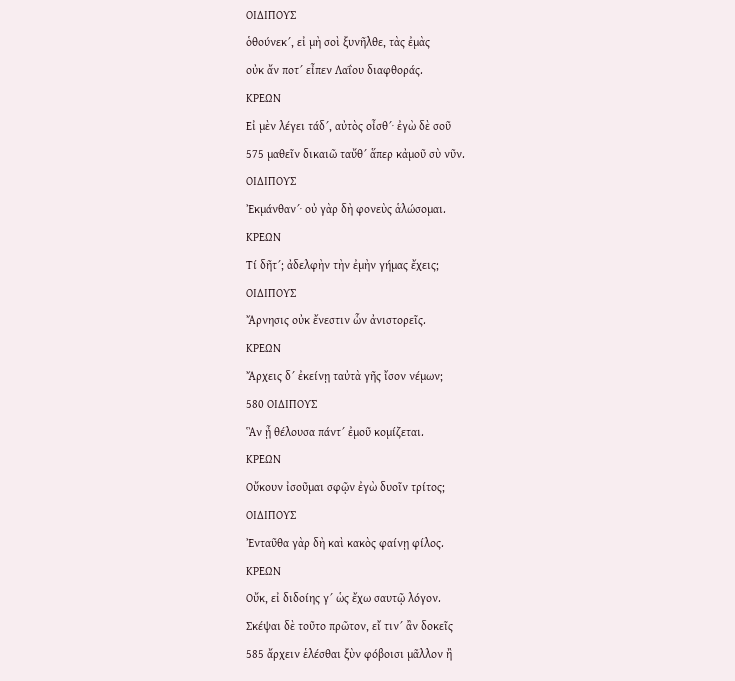ΟΙΔΙΠΟΥΣ
ὁθούνεκ´, εἰ μὴ σοὶ ξυνῆλθε, τὰς ἐμὰς
οὐκ ἄν ποτ´ εἶπεν Λαΐου διαφθοράς.
ΚΡΕΩΝ
Εἰ μὲν λέγει τάδ´, αὐτὸς οἶσθ´· ἐγὼ δὲ σοῦ
575 μαθεῖν δικαιῶ ταὔθ´ ἅπερ κἀμοῦ σὺ νῦν.
ΟΙΔΙΠΟΥΣ
Ἐκμάνθαν´· οὐ γὰρ δὴ φονεὺς ἁλώσομαι.
ΚΡΕΩΝ
Τί δῆτ´; ἀδελφὴν τὴν ἐμὴν γήμας ἔχεις;
ΟΙΔΙΠΟΥΣ
Ἄρνησις οὐκ ἔνεστιν ὧν ἀνιστορεῖς.
ΚΡΕΩΝ
Ἄρχεις δ´ ἐκείνῃ ταὐτὰ γῆς ἴσον νέμων;
580 ΟΙΔΙΠΟΥΣ
Ἃν ᾖ θέλουσα πάντ´ ἐμοῦ κομίζεται.
ΚΡΕΩΝ
Οὔκουν ἰσοῦμαι σφῷν ἐγὼ δυοῖν τρίτος;
ΟΙΔΙΠΟΥΣ
Ἐνταῦθα γὰρ δὴ καὶ κακὸς φαίνῃ φίλος.
ΚΡΕΩΝ
Οὔκ, εἰ διδοίης γ´ ὡς ἔχω σαυτῷ λόγον.
Σκέψαι δὲ τοῦτο πρῶτον, εἴ τιν´ ἂν δοκεῖς
585 ἄρχειν ἑλέσθαι ξὺν φόβοισι μᾶλλον ἢ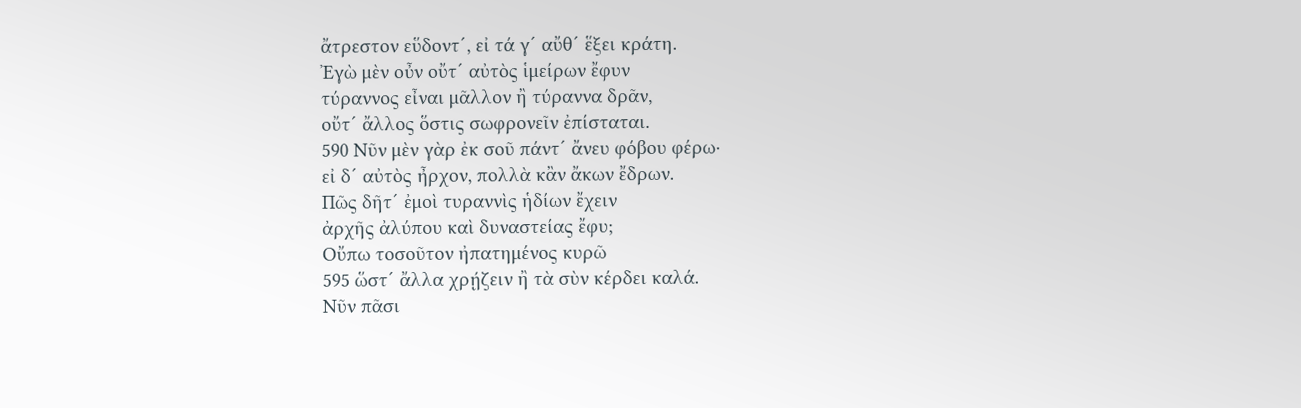ἄτρεστον εὕδοντ´, εἰ τά γ´ αὔθ´ ἕξει κράτη.
Ἐγὼ μὲν οὖν οὔτ´ αὐτὸς ἱμείρων ἔφυν
τύραννος εἶναι μᾶλλον ἢ τύραννα δρᾶν,
οὔτ´ ἄλλος ὅστις σωφρονεῖν ἐπίσταται.
590 Νῦν μὲν γὰρ ἐκ σοῦ πάντ´ ἄνευ φόβου φέρω·
εἰ δ´ αὐτὸς ἦρχον, πολλὰ κἂν ἄκων ἔδρων.
Πῶς δῆτ´ ἐμοὶ τυραννὶς ἡδίων ἔχειν
ἀρχῆς ἀλύπου καὶ δυναστείας ἔφυ;
Οὔπω τοσοῦτον ἠπατημένος κυρῶ
595 ὥστ´ ἄλλα χρῄζειν ἢ τὰ σὺν κέρδει καλά.
Νῦν πᾶσι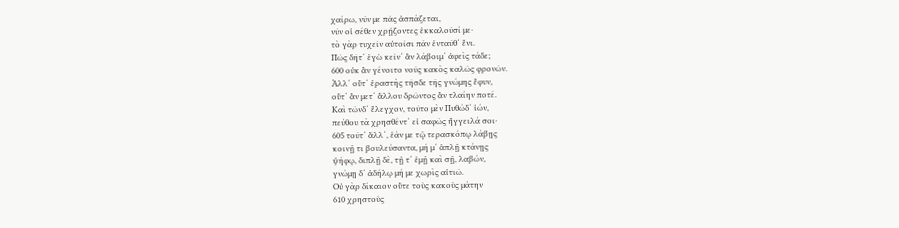χαίρω, νῦν με πᾶς ἀσπάζεται,
νῦν οἱ σέθεν χρῄζοντες ἐκκαλοῦσί με·
τὸ γὰρ τυχεῖν αὐτοῖσι πᾶν ἐνταῦθ´ ἔνι.
Πῶς δῆτ´ ἐγὼ κεῖν´ ἂν λάβοιμ´ ἀφεὶς τάδε;
600 οὐκ ἂν γένοιτο νοῦς κακὸς καλῶς φρονῶν.
Ἀλλ´ οὔτ´ ἐραστὴς τῆσδε τῆς γνώμης ἔφυν,
οὔτ´ ἂν μετ´ ἄλλου δρῶντος ἂν τλαίην ποτέ.
Καὶ τῶνδ´ ἔλεγχον, τοῦτο μὲν Πυθώδ´ ἰών,
πεύθου τὰ χρησθέντ´ εἰ σαφῶς ἤγγειλά σοι·
605 τοῦτ´ ἄλλ´, ἐάν με τῷ τερασκόπῳ λάβῃς
κοινῇ τι βουλεύσαντα, μή μ´ ἁπλῇ κτάνῃς
ψήφῳ, διπλῇ δὲ, τῇ τ´ ἐμῇ καὶ σῇ, λαβών,
γνώμῃ δ´ ἀδήλῳ μή με χωρὶς αἰτιῶ.
Οὐ γὰρ δίκαιον οὔτε τοὺς κακοὺς μάτην
610 χρηστοὺς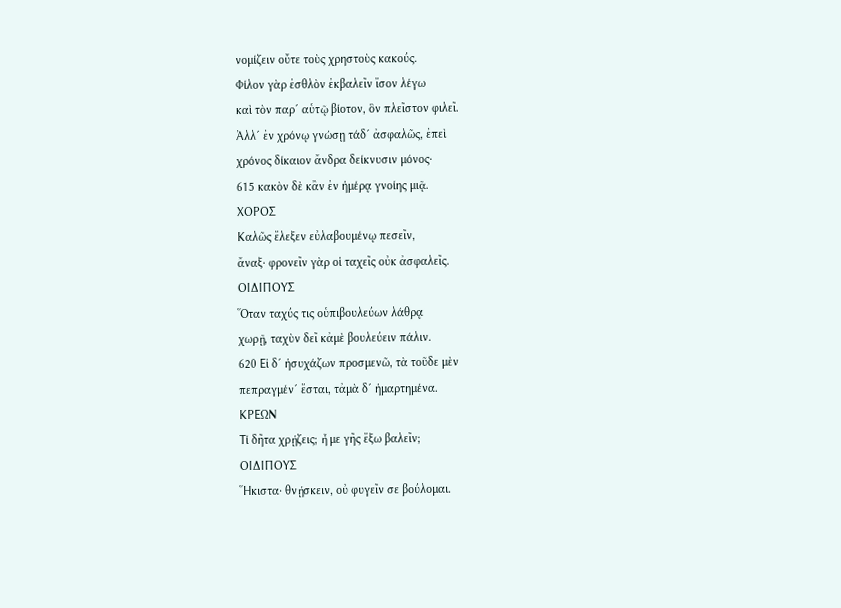νομίζειν οὔτε τοὺς χρηστοὺς κακούς.
Φίλον γὰρ ἐσθλὸν ἐκβαλεῖν ἴσον λέγω
καὶ τὸν παρ´ αὑτῷ βίοτον, ὃν πλεῖστον φιλεῖ.
Ἀλλ´ ἐν χρόνῳ γνώσῃ τάδ´ ἀσφαλῶς, ἐπεὶ
χρόνος δίκαιον ἄνδρα δείκνυσιν μόνος·
615 κακὸν δὲ κἂν ἐν ἡμέρᾳ γνοίης μιᾷ.
ΧΟΡΟΣ
Καλῶς ἔλεξεν εὐλαβουμένῳ πεσεῖν,
ἄναξ· φρονεῖν γὰρ οἱ ταχεῖς οὐκ ἀσφαλεῖς.
ΟΙΔΙΠΟΥΣ
Ὅταν ταχύς τις οὑπιβουλεύων λάθρᾳ
χωρῇ, ταχὺν δεῖ κἀμὲ βουλεύειν πάλιν.
620 Εἰ δ´ ἡσυχάζων προσμενῶ, τὰ τοῦδε μὲν
πεπραγμέν´ ἔσται, τἀμὰ δ´ ἡμαρτημένα.
ΚΡΕΩΝ
Τί δῆτα χρῄζεις; ἦ με γῆς ἔξω βαλεῖν;
ΟΙΔΙΠΟΥΣ
Ἥκιστα· θνῄσκειν, οὐ φυγεῖν σε βούλομαι.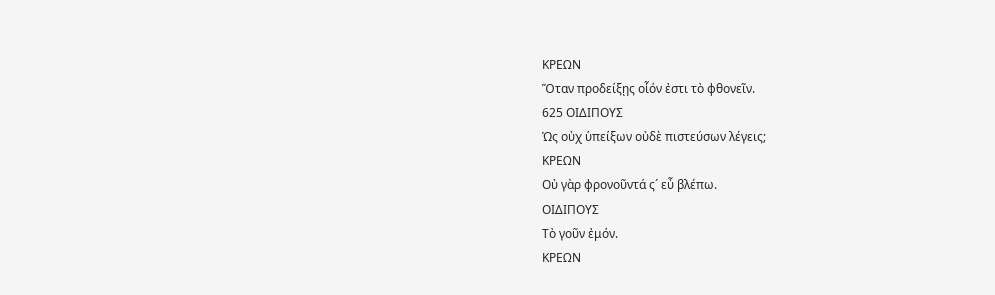ΚΡΕΩΝ
Ὅταν προδείξῃς οἷόν ἐστι τὸ φθονεῖν.
625 ΟΙΔΙΠΟΥΣ
Ὡς οὐχ ὑπείξων οὐδὲ πιστεύσων λέγεις;
ΚΡΕΩΝ
Οὐ γὰρ φρονοῦντά ς´ εὖ βλέπω.
ΟΙΔΙΠΟΥΣ
Τὸ γοῦν ἐμόν.
ΚΡΕΩΝ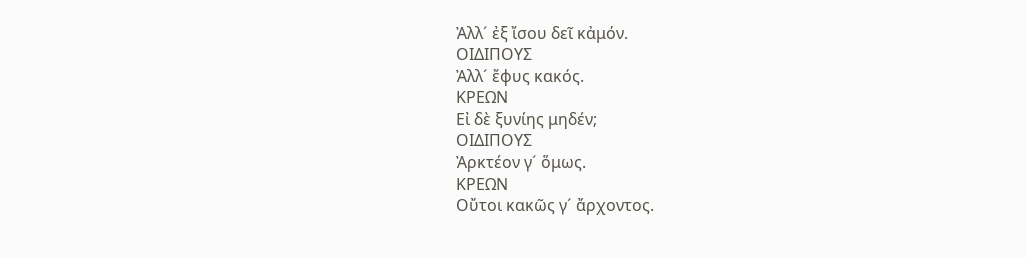Ἀλλ´ ἐξ ἴσου δεῖ κἀμόν.
ΟΙΔΙΠΟΥΣ
Ἀλλ´ ἔφυς κακός.
ΚΡΕΩΝ
Εἰ δὲ ξυνίης μηδέν;
ΟΙΔΙΠΟΥΣ
Ἀρκτέον γ´ ὅμως.
ΚΡΕΩΝ
Οὔτοι κακῶς γ´ ἄρχοντος.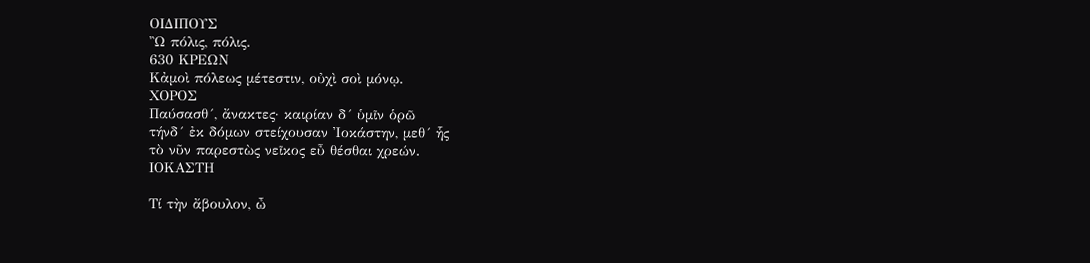ΟΙΔΙΠΟΥΣ
Ὢ πόλις, πόλις.
630 ΚΡΕΩΝ
Κἀμοὶ πόλεως μέτεστιν, οὐχὶ σοὶ μόνῳ.
ΧΟΡΟΣ
Παύσασθ´, ἄνακτες· καιρίαν δ´ ὑμῖν ὁρῶ
τήνδ´ ἐκ δόμων στείχουσαν Ἰοκάστην, μεθ´ ἧς
τὸ νῦν παρεστὼς νεῖκος εὖ θέσθαι χρεών.
ΙΟΚΑΣΤΗ

Τί τὴν ἄβουλον, ὦ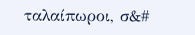ταλαίπωροι, σ&#